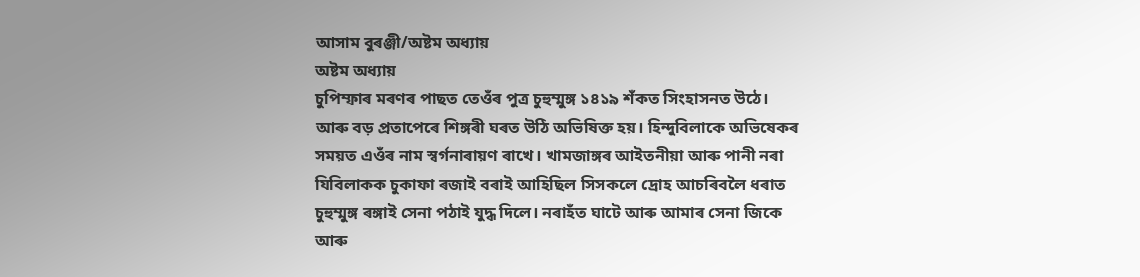আসাম বুৰঞ্জী/অষ্টম অধ্যায়
অষ্টম অধ্যায়
চুপিম্ফাৰ মৰণৰ পাছত তেওঁৰ পুত্ৰ চুহুম্মুঙ্গ ১৪১৯ শঁকত সিংহাসনত উঠে। আৰু বড় প্ৰতাপেৰে শিঙ্গৰী ঘৰত উঠি অভিষিক্ত হয়। হিন্দুবিলাকে অভিষেকৰ সময়ত এওঁৰ নাম স্বৰ্গনাৰায়ণ ৰাখে। খামজাঙ্গৰ আইতনীয়া আৰু পানী নৰা যিবিলাকক চুকাফা ৰজাই বৰাই আহিছিল সিসকলে দ্ৰোহ আচৰিবলৈ ধৰাত চুহুম্মুঙ্গ ৰঙ্গাই সেনা পঠাই যুদ্ধ দিলে। নৰাহঁত ঘাটে আৰু আমাৰ সেনা জিকে আৰু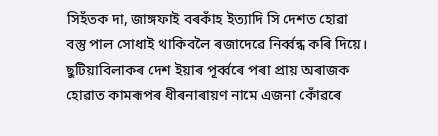সিহঁতক দা, জাঙ্গফাই বৰকাঁহ ইত্যাদি সি দেশত হোৱা বস্তু পাল সোধাই থাকিবলৈ ৰজাদেৱে নিৰ্ব্বন্ধ কৰি দিয়ে। ছুটিয়াবিলাকৰ দেশ ইয়াৰ পূৰ্ব্বৰে পৰা প্ৰায় অৰাজক হোৱাত কামৰূপৰ ধীৰনাৰায়ণ নামে এজনা কোঁৱৰে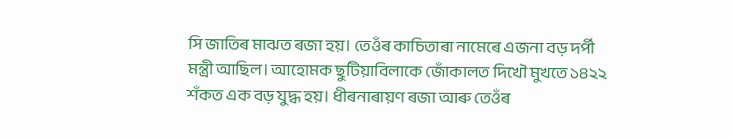সি জাতিৰ মাঝত ৰজা হয়। তেওঁৰ কাচিতাৰা নামেৰে এজনা বড় দৰ্পী মন্ত্ৰী আছিল। আহোমক ছুটিয়াবিলাকে জোঁকালত দিখৌ মুখতে ১৪২২ শঁকত এক বড় যুদ্ধ হয়। ধীৰনাৰায়ণ ৰজা আৰু তেওঁৰ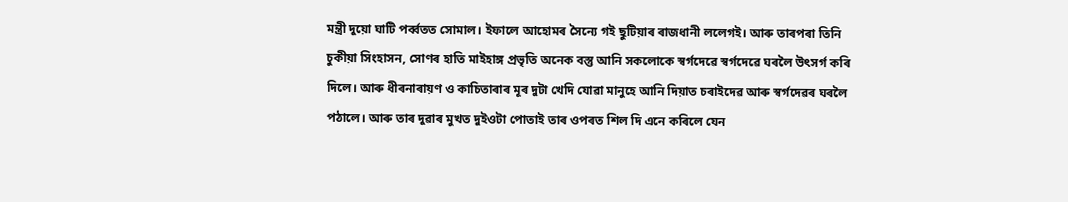মন্ত্ৰী দুয়ো ঘাটি পৰ্ব্বতত সোমাল। ইফালে আহোমৰ সৈন্যে গই ছুটিয়াৰ ৰাজধানী ললেগই। আৰু তাৰপৰা তিনি চুকীয়া সিংহাসন, সোণৰ হাতি মাইহাঙ্গ প্ৰভৃতি অনেক বস্তু আনি সকলোকে স্বৰ্গদেৱে স্বৰ্গদেৱে ঘৰলৈ উৎসৰ্গ কৰি দিলে। আৰু ধীৰনাৰায়ণ ও কাচিতাৰাৰ মূৰ দুটা খেদি যোৱা মানুহে আনি দিয়াত চৰাইদেৱ আৰু স্বৰ্গদেৱৰ ঘৰলৈ পঠালে। আৰু তাৰ দুৱাৰ মুখত দুইওটা পোতাই তাৰ ওপৰত শিল দি এনে কৰিলে যেন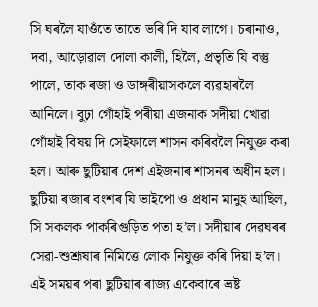সি ঘৰলৈ যাওঁতে তাতে ভৰি দি যাব লাগে। চৰানাও, দবা, আড়োৱাল দোলা কালী, হিলৈ, প্ৰভৃতি যি বস্তু পালে, তাক ৰজা ও ডাঙ্গৰীয়াসকলে ব্যৱহাৰলৈ আনিলে। বুঢ়া গোঁহাই পৰীয়া এজনাক সদীয়া খোৱা গোঁহাই বিষয় দি সেইফালে শাসন কৰিবলৈ নিযুক্ত কৰা হল। আৰু ছুটিয়াৰ দেশ এইজনাৰ শাসনৰ অধীন হল। ছুটিয়া ৰজাৰ বংশৰ যি ভাইপো ও প্ৰধান মানুহ আছিল, সি সকলক পাকৰিগুড়িত পতা হ’ল। সদীয়াৰ দেৱঘৰৰ সেৱা-শুশ্ৰূষাৰ নিমিত্তে লোক নিযুক্ত কৰি দিয়া হ’ল। এই সময়ৰ পৰা ছুটিয়াৰ ৰাজ্য একেবাৰে ভ্ৰষ্ট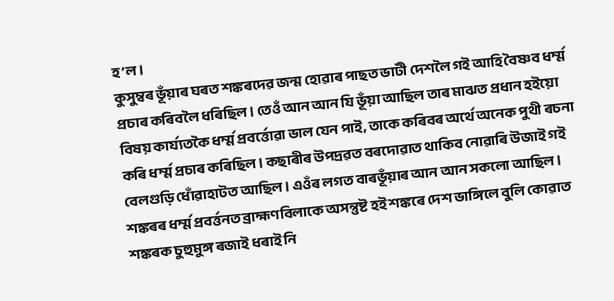হ’ল।
কুসুম্বৰ ভূঁয়াৰ ঘৰত শঙ্কৰদেৱ জন্ম হোৱাৰ পাছত ভাটী দেশলৈ গই আহি বৈষ্ণব ধৰ্ম্ম প্ৰচাৰ কৰিবলৈ ধৰিছিল। তেওঁ আন আন যি ভূঁয়া আছিল তাৰ মাঝত প্ৰধান হইয়ো বিষয় কাৰ্য্যতকৈ ধৰ্ম্ম প্ৰবৰ্ত্তোৱা ভাল যেন পাই, তাকে কৰিবৰ অৰ্থে অনেক পুথী ৰচনা কৰি ধৰ্ম্ম প্ৰচাৰ কৰিছিল। কছাৰীৰ উপদ্ৰৱত বৰদোৱাত থাকিব নোৱাৰি উজাই গই বেলগুড়ি ধোঁৱাহাটত আছিল। এওঁৰ লগত বাৰভূঁয়াৰ আন আন সকলো আছিল। শঙ্কৰৰ ধৰ্ম্ম প্ৰবৰ্ত্তনত ব্ৰাহ্মণবিলাকে অসন্তুষ্ট হই শঙ্কৰে দেশ ভাঙ্গিলে বুলি কোৱাত শঙ্কৰক চুহুমুঙ্গ ৰজাই ধৰাই নি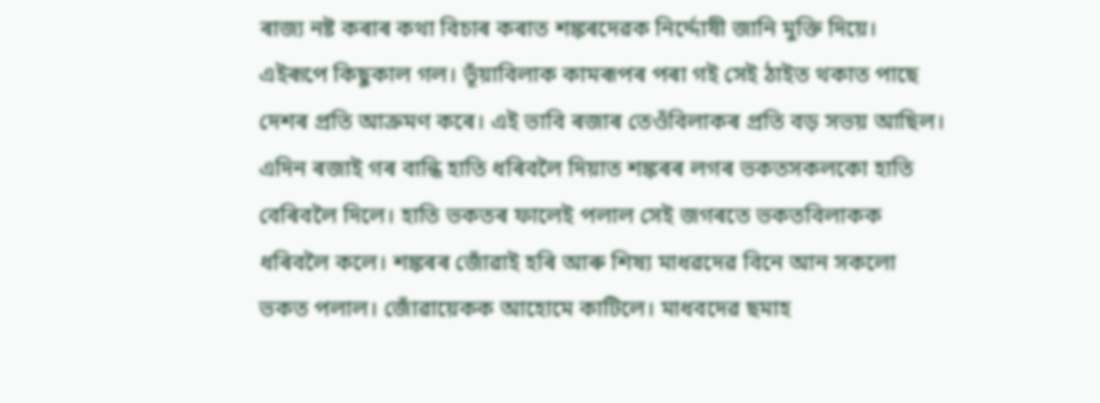ৰাজ্য নষ্ট কৰাৰ কথা বিচাৰ কৰাত শঙ্কৰদেৱক নিৰ্দ্দোষী জানি মুক্তি দিয়ে। এইৰূপে কিছুকাল গল। ভূঁয়াবিলাক কামৰূপৰ পৰা গই সেই ঠাইত থকাত পাছে দেশৰ প্ৰতি আক্ৰমণ কৰে। এই ভাবি ৰজাৰ তেওঁবিলাকৰ প্ৰতি বড় সভয় আছিল। এদিন ৰজাই গৰ বান্ধি হাতি ধৰিবলৈ দিয়াত শঙ্কৰৰ লগৰ ভকতসকলকো হাতি বেৰিবলৈ দিলে। হাতি ভকতৰ ফালেই পলাল সেই জগৰতে ভকতবিলাকক ধৰিবলৈ কলে। শঙ্কৰৰ জোঁৱাই হৰি আৰু শিষ্য মাধৱদেৱ বিনে আন সকলো ভকত পলাল। জোঁৱায়েকক আহোমে কাটিলে। মাধবদেৱ ছমাহ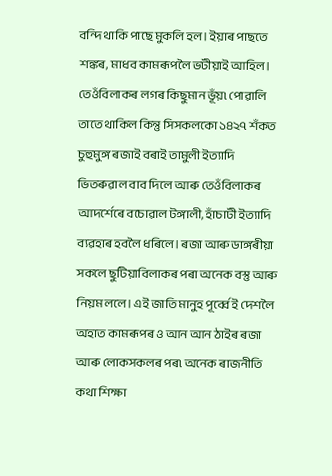বন্দি থাকি পাছে মুকলি হল। ইয়াৰ পাছতে শঙ্কৰ, মাধব কামৰূপলৈ ভটীয়াই আহিল। তেওঁবিলাকৰ লগৰ কিছুমান ভূঁয়৷ পোৱালি তাতে থাকিল কিন্তু সিসকলকো ১৪২৭ শঁকত চুহুমুঙ্গ ৰজাই বৰাই তামুলী ইত্যাদি ভিতৰুৱাল বাব দিলে আৰু তেওঁবিলাকৰ আদৰ্শেৰে বচোৱাল টঙ্গালী, হাঁচাটী ইত্যাদি ব্যৱহাৰ হবলৈ ধৰিলে। ৰজা আৰু ডাঙ্গৰীয়া সকলে ছুটিয়াবিলাকৰ পৰা অনেক বস্তু আৰু নিয়ম ললে। এই জাতি মানুহ পূৰ্ব্বে ই দেশলৈ অহাত কামৰূপৰ ও আন আন ঠাইৰ ৰজা আৰু লোকসকলৰ পৰ৷ অনেক ৰাজনীতি কথা শিক্ষা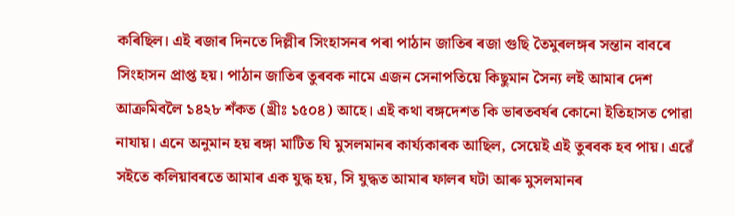কৰিছিল। এই ৰজাৰ দিনতে দিল্লীৰ সিংহাসনৰ পৰা পাঠান জাতিৰ ৰজা গুছি তৈমুৰলঙ্গৰ সন্তান বাবৰে সিংহাসন প্ৰাপ্ত হয়। পাঠান জাতিৰ তুৰবক নামে এজন সেনাপতিয়ে কিছুমান সৈন্য লই আমাৰ দেশ আক্ৰমিবলৈ ১৪২৮ শঁকত (খ্ৰীঃ ১৫০৪) আহে। এই কথা বঙ্গদেশত কি ভাৰতবৰ্ষৰ কোনো ইতিহাসত পোৱা নাযায়। এনে অনুমান হয় ৰঙ্গা মাটিত যি মুসলমানৰ কাৰ্য্যকাৰক আছিল, সেয়েই এই তুৰবক হব পায়। এৱেঁ সইতে কলিয়াবৰতে আমাৰ এক যুদ্ধ হয়, সি যুদ্ধত আমাৰ ফালৰ ঘটা আৰু মুসলমানৰ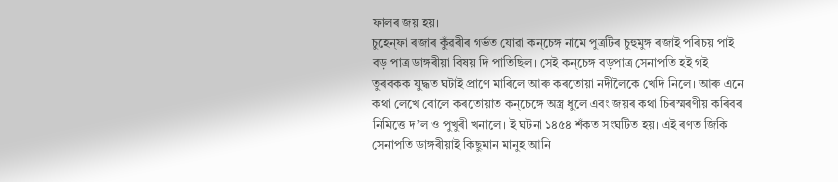ফালৰ জয় হয়।
চুহেন্ফা ৰজাৰ কুঁৱৰীৰ গৰ্ভত যোৱা কন্চেঙ্গ নামে পুত্ৰটিৰ চুহুমুঙ্গ ৰজাই পৰিচয় পাই বড় পাত্ৰ ডাঙ্গৰীয়া বিষয় দি পাতিছিল। সেই কন্চেঙ্গ বড়পাত্ৰ সেনাপতি হই গই তুৰবকক যুদ্ধত ঘটাই প্ৰাণে মাৰিলে আৰু কৰতোয়া নদীলৈকে খেদি নিলে। আৰু এনে কথা লেখে বোলে কৰতোয়াত কন্চেঙ্গে অস্ত্ৰ ধুলে এবং জয়ৰ কথা চিৰস্মৰণীয় কৰিবৰ নিমিত্তে দ’ল ও পুখুৰী খনালে। ই ঘটনা ১৪৫৪ শঁকত সংঘটিত হয়। এই ৰণত জিকি সেনাপতি ডাঙ্গৰীয়াই কিছুমান মানুহ আনি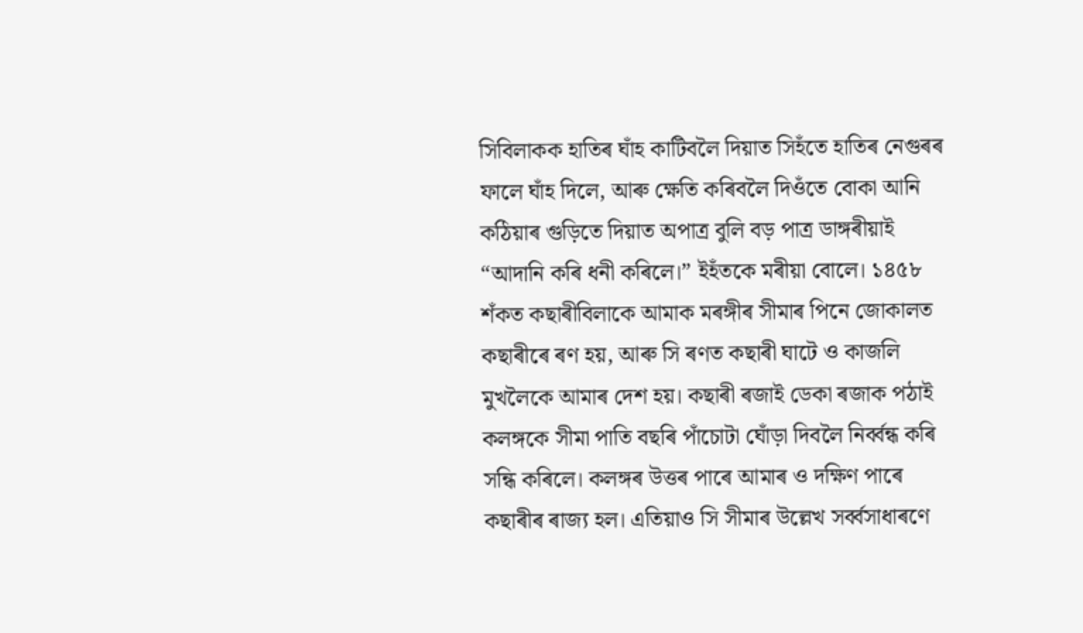সিবিলাকক হাতিৰ ঘাঁহ কাটিবলৈ দিয়াত সিহঁতে হাতিৰ নেগুৰৰ ফালে ঘাঁহ দিলে, আৰু ক্ষেতি কৰিবলৈ দিওঁতে বোকা আনি কঠিয়াৰ গুড়িতে দিয়াত অপাত্ৰ বুলি বড় পাত্ৰ ডাঙ্গৰীয়াই “আদানি কৰি ধনী কৰিলে।” ইহঁতকে মৰীয়া বোলে। ১৪৫৮ শঁকত কছাৰীবিলাকে আমাক মৰঙ্গীৰ সীমাৰ পিনে জোকালত কছাৰীৰে ৰণ হয়, আৰু সি ৰণত কছাৰী ঘাটে ও কাজলি মুখলৈকে আমাৰ দেশ হয়। কছাৰী ৰজাই ডেকা ৰজাক পঠাই কলঙ্গকে সীমা পাতি বছৰি পাঁচোটা ঘোঁড়া দিবলৈ নিৰ্ব্বন্ধ কৰি সন্ধি কৰিলে। কলঙ্গৰ উত্তৰ পাৰে আমাৰ ও দক্ষিণ পাৰে কছাৰীৰ ৰাজ্য হল। এতিয়াও সি সীমাৰ উল্লেখ সৰ্ব্বসাধাৰণে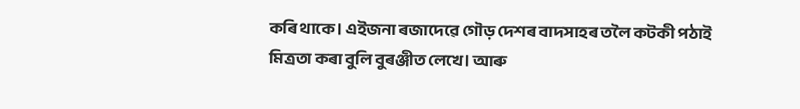কৰি থাকে। এইজনা ৰজাদেৱে গৌড় দেশৰ বাদসাহৰ তলৈ কটকী পঠাই মিত্ৰতা কৰা বুলি বুৰঞ্জীত লেখে। আৰু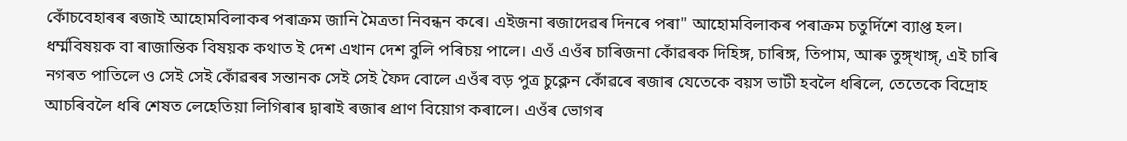কোঁচবেহাৰৰ ৰজাই আহোমবিলাকৰ পৰাক্ৰম জানি মৈত্ৰতা নিবন্ধন কৰে। এইজনা ৰজাদেৱৰ দিনৰে পৰা" আহোমবিলাকৰ পৰাক্ৰম চতুৰ্দিশে ব্যাপ্ত হল। ধৰ্ম্মবিষয়ক বা ৰাজান্তিক বিষয়ক কথাত ই দেশ এখান দেশ বুলি পৰিচয় পালে। এওঁ এওঁৰ চাৰিজনা কোঁৱৰক দিহিঙ্গ, চাৰিঙ্গ, তিপাম, আৰু তুঙ্গ্খাঙ্গ্, এই চাৰি নগৰত পাতিলে ও সেই সেই কোঁৱৰৰ সন্তানক সেই সেই ফৈদ বোলে এওঁৰ বড় পুত্ৰ চুক্লেন কোঁৱৰে ৰজাৰ যেতেকে বয়স ভাটী হবলৈ ধৰিলে, তেতেকে বিদ্ৰোহ আচৰিবলৈ ধৰি শেষত লেহেতিয়া লিগিৰাৰ দ্বাৰাই ৰজাৰ প্ৰাণ বিয়োগ কৰালে। এওঁৰ ভোগৰ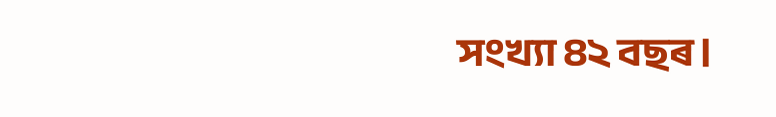সংখ্যা ৪২ বছৰ।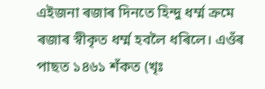এইজনা ৰজাৰ দিনতে হিন্দু ধৰ্ম্ম ক্ৰমে ৰজাৰ স্বীকৃত ধৰ্ম্ম হবলৈ ধৰিলে। এওঁৰ পাছত ১৪৬১ শঁকত (খৃঃ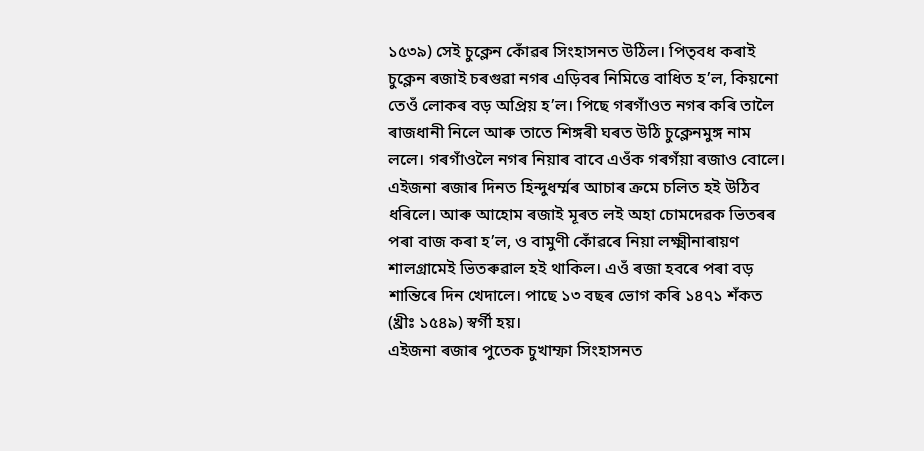১৫৩৯) সেই চুক্লেন কোঁৱৰ সিংহাসনত উঠিল। পিতৃবধ কৰাই চুক্লেন ৰজাই চৰগুৱা নগৰ এড়িবৰ নিমিত্তে বাধিত হ’ল, কিয়নো তেওঁ লোকৰ বড় অপ্ৰিয় হ’ল। পিছে গৰগাঁওত নগৰ কৰি তালৈ ৰাজধানী নিলে আৰু তাতে শিঙ্গৰী ঘৰত উঠি চুক্লেনমুঙ্গ নাম ললে। গৰগাঁওলৈ নগৰ নিয়াৰ বাবে এওঁক গৰগঁয়া ৰজাও বোলে। এইজনা ৰজাৰ দিনত হিন্দুধৰ্ম্মৰ আচাৰ ক্ৰমে চলিত হই উঠিব ধৰিলে। আৰু আহোম ৰজাই মূৰত লই অহা চোমদেৱক ভিতৰৰ পৰা বাজ কৰা হ’ল, ও বামুণী কোঁৱৰে নিয়া লক্ষ্মীনাৰায়ণ শালগ্ৰামেই ভিতৰুৱাল হই থাকিল। এওঁ ৰজা হবৰে পৰা বড় শান্তিৰে দিন খেদালে। পাছে ১৩ বছৰ ভোগ কৰি ১৪৭১ শঁকত (খ্ৰীঃ ১৫৪৯) স্বৰ্গী হয়।
এইজনা ৰজাৰ পুতেক চুখাম্ফা সিংহাসনত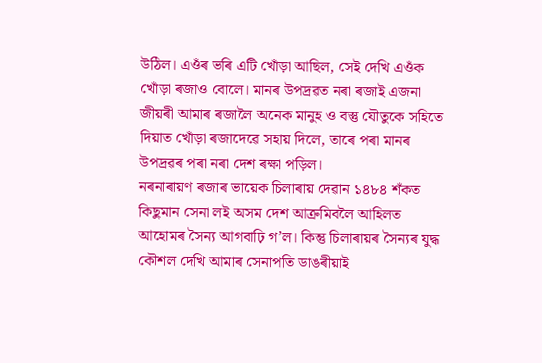উঠিল। এওঁৰ ভৰি এটি খোঁড়া আছিল, সেই দেখি এওঁক খোঁড়া ৰজাও বোলে। মানৰ উপদ্ৰৱত নৰা ৰজাই এজনা জীয়ৰী আমাৰ ৰজালৈ অনেক মানুহ ও বস্তু যৌতুকে সহিতে দিয়াত খোঁড়া ৰজাদেৱে সহায় দিলে, তাৰে পৰা মানৰ উপদ্ৰৱৰ পৰা নৰা দেশ ৰক্ষা পড়িল।
নৰনাৰায়ণ ৰজাৰ ভায়েক চিলাৰায় দেৱান ১৪৮৪ শঁকত কিছুমান সেনা লই অসম দেশ আক্ৰমিবলৈ আহিলত আহোমৰ সৈন্য আগবাঢ়ি গ’ল। কিন্তু চিলাৰায়ৰ সৈন্যৰ যুদ্ধ কৌশল দেখি আমাৰ সেনাপতি ডাঙৰীয়াই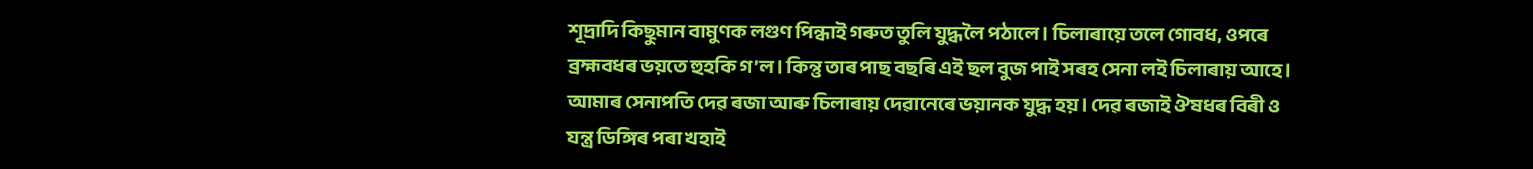শূদ্ৰাদি কিছুমান বামুণক লগুণ পিন্ধাই গৰুত তুলি যুদ্ধলৈ পঠালে। চিলাৰায়ে তলে গোবধ, ওপৰে ব্ৰহ্মবধৰ ভয়তে হুহকি গ’ল। কিন্তু তাৰ পাছ বছৰি এই ছল বুজ পাই সৰহ সেনা লই চিলাৰায় আহে। আমাৰ সেনাপতি দেৱ ৰজা আৰু চিলাৰায় দেৱানেৰে ভয়ানক যুদ্ধ হয়। দেৱ ৰজাই ঔষধৰ বিৰী ও যন্ত্ৰ ডিঙ্গিৰ পৰা খহাই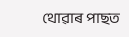থোৱাৰ পাছত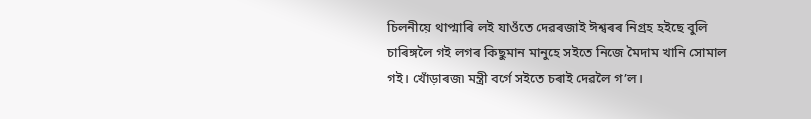চিলনীয়ে থাপ্মাৰি লই যাওঁতে দেৱৰজাই ঈশ্বৰৰ নিগ্ৰহ হইছে বুলি চাৰিঙ্গলৈ গই লগৰ কিছুমান মানুহে সইতে নিজে মৈদাম খানি সোমাল গই। খোঁড়াৰজ৷ মন্ত্ৰী বৰ্গে সইতে চৰাই দেৱলৈ গ’ল।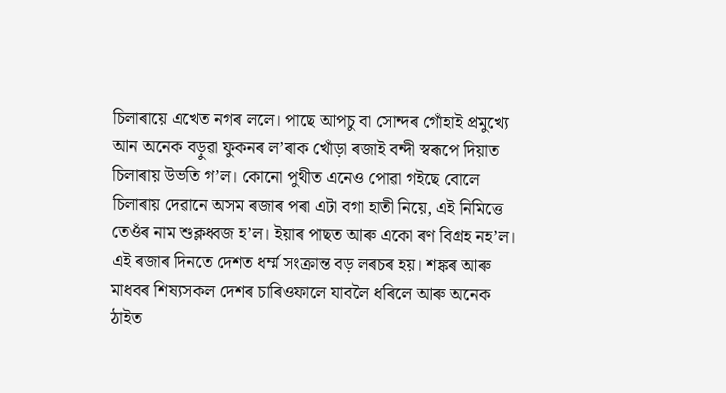চিলাৰায়ে এখেত নগৰ ললে। পাছে আপচু বা সোন্দৰ গোঁহাই প্ৰমুখ্যে আন অনেক বড়ুৱা ফুকনৰ ল’ৰাক খোঁড়া ৰজাই বন্দী স্বৰূপে দিয়াত চিলাৰায় উভতি গ’ল। কোনো পুথীত এনেও পোৱা গইছে বোলে চিলাৰায় দেৱানে অসম ৰজাৰ পৰা এটা বগা হাতী নিয়ে, এই নিমিত্তে তেওঁৰ নাম শুক্লধ্বজ হ’ল। ইয়াৰ পাছত আৰু একো ৰণ বিগ্ৰহ নহ’ল।
এই ৰজাৰ দিনতে দেশত ধৰ্ম্ম সংক্ৰান্ত বড় লৰচৰ হয়। শঙ্কৰ আৰু মাধবৰ শিষ্যসকল দেশৰ চাৰিওফালে যাবলৈ ধৰিলে আৰু অনেক ঠাইত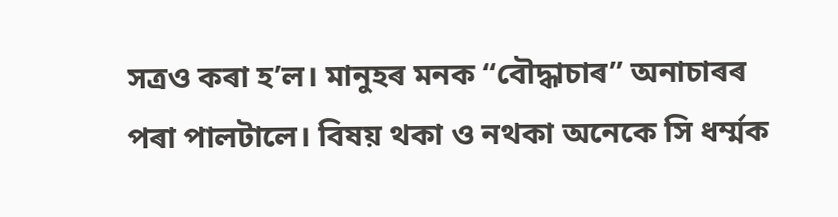সত্ৰও কৰা হ’ল। মানুহৰ মনক “বৌদ্ধাচাৰ” অনাচাৰৰ পৰা পালটালে। বিষয় থকা ও নথকা অনেকে সি ধৰ্ম্মক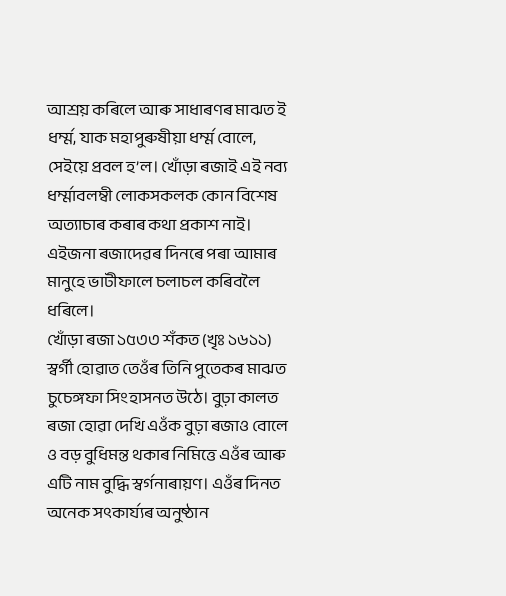আশ্ৰয় কৰিলে আৰু সাধাৰণৰ মাঝত ই ধৰ্ম্ম, যাক মহাপুৰুষীয়া ধৰ্ম্ম বোলে, সেইয়ে প্ৰবল হ’ল। খোঁড়া ৰজাই এই নব্য ধৰ্ম্মাবলম্বী লোকসকলক কোন বিশেষ অত্যাচাৰ কৰাৰ কথা প্ৰকাশ নাই। এইজনা ৰজাদেৱৰ দিনৰে পৰা আমাৰ মানুহে ভাটীফালে চলাচল কৰিবলৈ ধৰিলে।
খোঁড়া ৰজা ১৫৩৩ শঁকত (খৃঃ ১৬১১) স্বৰ্গী হোৱাত তেওঁৰ তিনি পুতেকৰ মাঝত চুচেঙ্গফা সিংহাসনত উঠে। বুঢ়া কালত ৰজা হোৱা দেখি এওঁক বুঢ়া ৰজাও বোলে ও বড় বুধিমন্ত থকাৰ নিমিত্তে এওঁৰ আৰু এটি নাম বুদ্ধি স্বৰ্গনাৰায়ণ। এওঁৰ দিনত অনেক সৎকাৰ্য্যৰ অনুষ্ঠান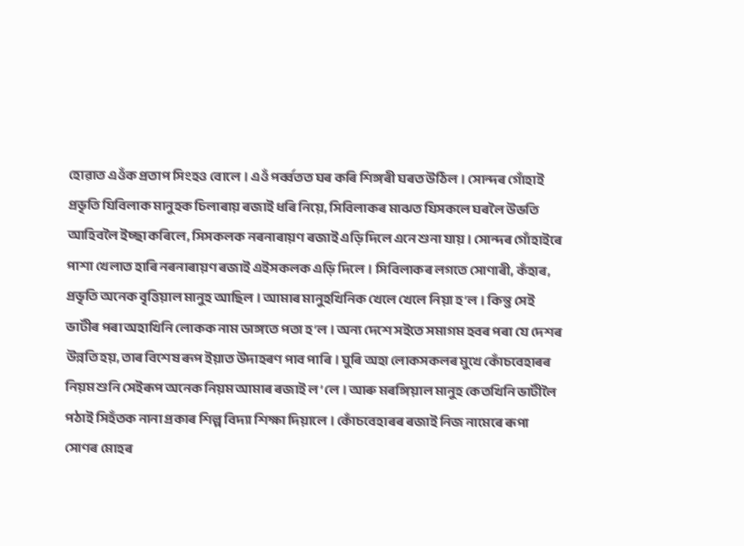হোৱাত এওঁক প্ৰতাপ সিংহও বোলে। এওঁ পৰ্ব্বতত ঘৰ কৰি শিঙ্গৰী ঘৰত উঠিল। সোন্দৰ গোঁহাই প্ৰভৃতি যিবিলাক মানুহক চিলাৰায় ৰজাই ধৰি নিয়ে, সিবিলাকৰ মাঝত যিসকলে ঘৰলৈ উভতি আহিবলৈ ইচ্ছা কৰিলে, সিসকলক নৰনাৰায়ণ ৰজাই এড়ি দিলে এনে শুনা যায়। সোন্দৰ গোঁহাইৰে পাশা খেলাত হাৰি নৰনাৰায়ণ ৰজাই এইসকলক এড়ি দিলে। সিবিলাকৰ লগতে সোণাৰী, কঁহাৰ, প্ৰভৃতি অনেক বৃত্তিয়াল মানুহ আছিল। আমাৰ মানুহখিনিক খেলে খেলে নিয়া হ’ল। কিন্তু সেই ভাটীৰ পৰা অহাখিনি লোকক নাম ডাঙ্গতে পতা হ’ল। অন্য দেশে সইতে সমাগম হবৰ পৰা যে দেশৰ উন্নতি হয়, তাৰ বিশেষ ৰূপ ইয়াত উদাহৰণ পাব পাৰি। ঘুৰি অহা লোকসকলৰ মুখে কোঁচবেহাৰৰ নিয়ম শুনি সেইৰূপ অনেক নিয়ম আমাৰ ৰজাই ল’লে। আৰু মৰঙ্গিয়াল মানুহ কেতখিনি ভাটীলৈ পঠাই সিহঁতক নানা প্ৰকাৰ শিল্প বিদ্যা শিক্ষা দিয়ালে। কোঁচবেহাৰৰ ৰজাই নিজ নামেৰে ৰূপা সোণৰ মোহৰ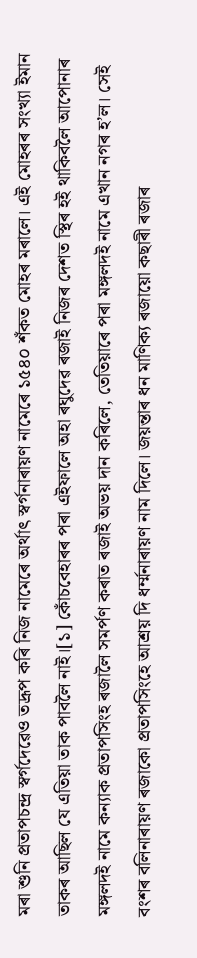মৰা শুনি প্ৰতাপচন্দ্ৰ স্বৰ্গদেৱেও তদ্ৰূপ কৰি নিজ নামেৰে অৰ্থাৎ স্বৰ্গনাৰায়ণ নামেৰে ১৫৪০ শঁকত মোহৰ মৰালে। এই মোহৰৰ সংখ্যা ইমান তাকৰ আছিল যে এতিয়া তাক পাবলৈ নাই।[১] কোঁচবেহাৰৰ পৰা এইফালে অহা ৰঘুদেৱ ৰজাই নিজৰ দেশত স্থিৰ হই থাকিবলৈ আপোনাৰ মঙ্গলদই নামে কন্যাক প্ৰতাপসিংহ ৰজালৈ সমৰ্পণ কৰাত ৰজাই অভয় দান কৰিলে, তেতিয়াৰে পৰা মঙ্গলদই নামে এখান নগৰ হ’ল। সেই বংশৰ বলিনাৰায়ণ ৰজাকো প্ৰতাপসিংহে আশ্ৰয় দি ধৰ্ম্মনাৰায়ণ নাম দিলে। জয়ন্তাৰ ধন মাণিক্য ৰজায়ো কছাৰী ৰজাৰ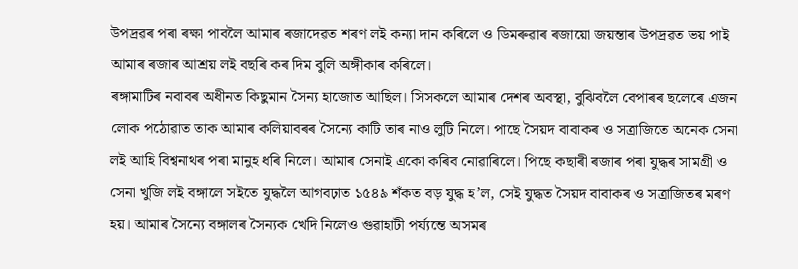উপদ্ৰৱৰ পৰা ৰক্ষা পাবলৈ আমাৰ ৰজাদেৱত শৰণ লই কন্যা দান কৰিলে ও ডিমৰুৱাৰ ৰজায়ো জয়ন্তাৰ উপদ্ৰৱত ভয় পাই আমাৰ ৰজাৰ আশ্ৰয় লই বছৰি কৰ দিম বুলি অঙ্গীকাৰ কৰিলে।
ৰঙ্গামাটিৰ নবাবৰ অধীনত কিছুমান সৈন্য হাজোত আছিল। সিসকলে আমাৰ দেশৰ অবস্থা, বুঝিবলৈ বেপাৰৰ ছলেৰে এজন লোক পঠোৱাত তাক আমাৰ কলিয়াবৰৰ সৈন্যে কাটি তাৰ নাও লুটি নিলে। পাছে সৈয়দ বাবাকৰ ও সত্ৰাজিতে অনেক সেনা লই আহি বিশ্বনাথৰ পৰা মানুহ ধৰি নিলে। আমাৰ সেনাই একো কৰিব নোৱাৰিলে। পিছে কছাৰী ৰজাৰ পৰা যুদ্ধৰ সামগ্ৰী ও সেনা খুজি লই বঙ্গালে সইতে যুদ্ধলৈ আগবঢ়াত ১৫৪৯ শঁকত বড় যুদ্ধ হ’ল, সেই যুদ্ধত সৈয়দ বাবাকৰ ও সত্ৰাজিতৰ মৰণ হয়। আমাৰ সৈন্যে বঙ্গালৰ সৈন্যক খেদি নিলেও গুৱাহাটী পৰ্য্যন্তে অসমৰ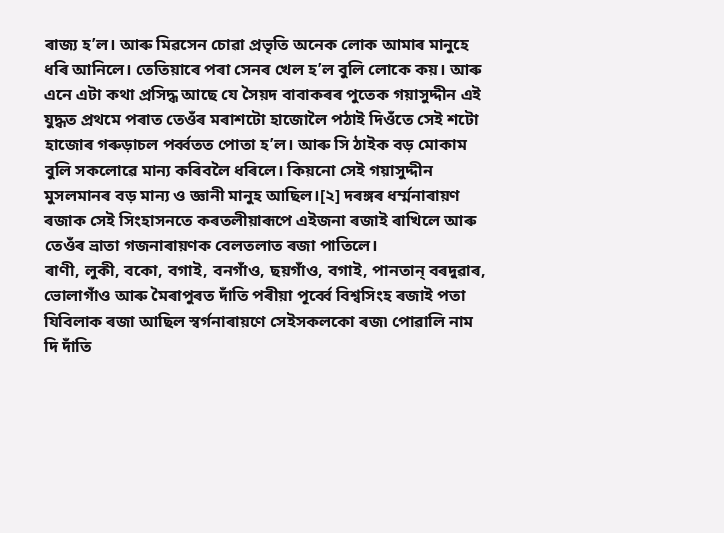ৰাজ্য হ’ল। আৰু মিৱসেন চোৱা প্ৰভৃতি অনেক লোক আমাৰ মানুহে ধৰি আনিলে। তেতিয়াৰে পৰা সেনৰ খেল হ’ল বুলি লোকে কয়। আৰু এনে এটা কথা প্ৰসিদ্ধ আছে যে সৈয়দ বাবাকৰৰ পুতেক গয়াসুদ্দীন এই যুদ্ধত প্ৰথমে পৰাত তেওঁৰ মৰাশটো হাজোলৈ পঠাই দিওঁতে সেই শটো হাজোৰ গৰুড়াচল পৰ্ব্বতত পোতা হ’ল। আৰু সি ঠাইক বড় মোকাম বুলি সকলোৱে মান্য কৰিবলৈ ধৰিলে। কিয়নো সেই গয়াসুদ্দীন মুসলমানৰ বড় মান্য ও জ্ঞানী মানুহ আছিল।[২] দৰঙ্গৰ ধৰ্ম্মনাৰায়ণ ৰজাক সেই সিংহাসনতে কৰতলীয়াৰূপে এইজনা ৰজাই ৰাখিলে আৰু তেওঁৰ ভ্ৰাতা গজনাৰায়ণক বেলতলাত ৰজা পাতিলে।
ৰাণী, লুকী, বকো, বগাই, বনগাঁও, ছয়গাঁও, বগাই, পানতান্ বৰদুৱাৰ, ভোলাগাঁও আৰু মৈৰাপুৰত দাঁতি পৰীয়া পূৰ্ব্বে বিশ্বসিংহ ৰজাই পতা যিবিলাক ৰজা আছিল স্বৰ্গনাৰায়ণে সেইসকলকো ৰজ৷ পোৱালি নাম দি দাঁতি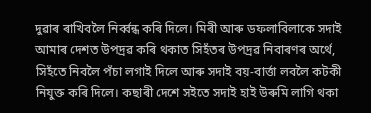দুৱাৰ ৰাখিবলৈ নিৰ্ব্বন্ধ কৰি দিলে। মিৰী আৰু ডফলাবিলাকে সদাই আমাৰ দেশত উপদ্ৰৱ কৰি থকাত সিহঁতৰ উপদ্ৰৱ নিবাৰণৰ অৰ্থে, সিহঁতে নিবলৈ পঁচা লগাই দিলে আৰু সদাই বয়-বাৰ্ত্তা লবলৈ কটকী নিযুক্ত কৰি দিলে। কছাৰী দেশে সইতে সদাই হাই উৰুমি লাগি থকা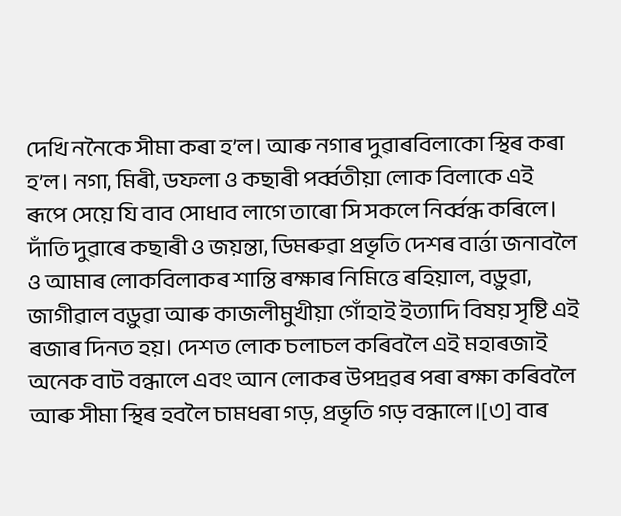দেখি ননৈকে সীমা কৰা হ’ল। আৰু নগাৰ দুৱাৰবিলাকো স্থিৰ কৰা হ’ল। নগা, মিৰী, ডফলা ও কছাৰী পৰ্ব্বতীয়া লোক বিলাকে এই ৰূপে সেয়ে যি বাব সোধাব লাগে তাৰো সি সকলে নিৰ্ব্বন্ধ কৰিলে। দাঁতি দুৱাৰে কছাৰী ও জয়ন্তা, ডিমৰুৱা প্ৰভৃতি দেশৰ বাৰ্ত্তা জনাবলৈ ও আমাৰ লোকবিলাকৰ শান্তি ৰক্ষাৰ নিমিত্তে ৰহিয়াল, বড়ুৱা, জাগীৱাল বড়ুৱা আৰু কাজলীমুখীয়া গোঁহাই ইত্যাদি বিষয় সৃষ্টি এই ৰজাৰ দিনত হয়। দেশত লোক চলাচল কৰিবলৈ এই মহাৰজাই অনেক বাট বন্ধালে এবং আন লোকৰ উপদ্ৰৱৰ পৰা ৰক্ষা কৰিবলৈ আৰু সীমা স্থিৰ হবলৈ চামধৰা গড়, প্ৰভৃতি গড় বন্ধালে।[৩] বাৰ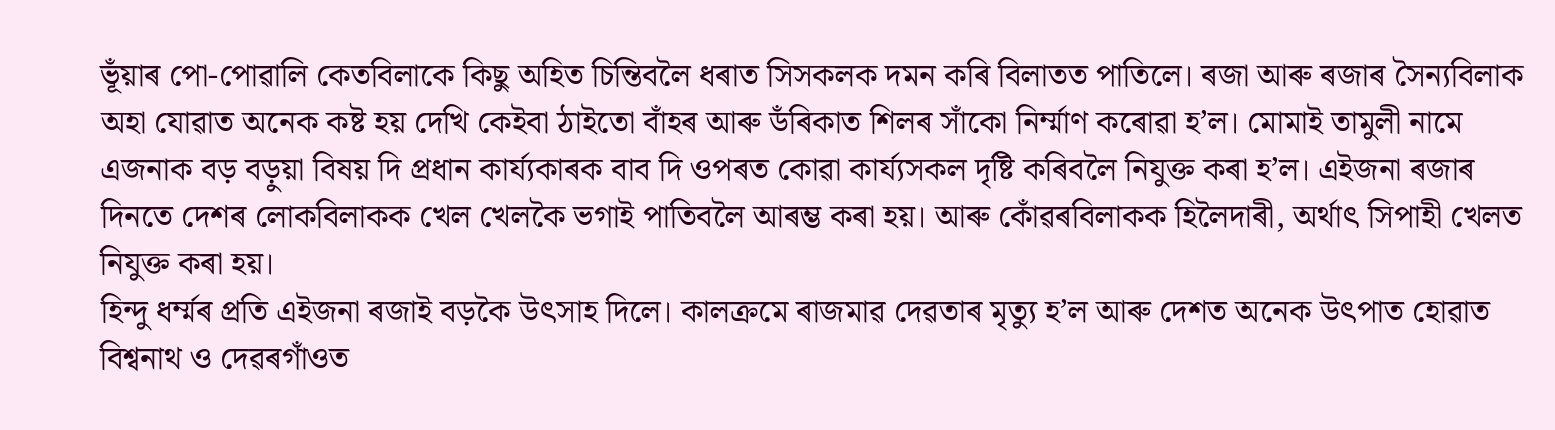ভূঁয়াৰ পো-পোৱালি কেতবিলাকে কিছু অহিত চিন্তিবলৈ ধৰাত সিসকলক দমন কৰি বিলাতত পাতিলে। ৰজা আৰু ৰজাৰ সৈন্যবিলাক অহা যোৱাত অনেক কষ্ট হয় দেখি কেইবা ঠাইতো বাঁহৰ আৰু ডঁৰিকাত শিলৰ সাঁকো নিৰ্ম্মাণ কৰোৱা হ’ল। মোমাই তামুলী নামে এজনাক বড় বড়ুয়া বিষয় দি প্ৰধান কাৰ্য্যকাৰক বাব দি ওপৰত কোৱা কাৰ্য্যসকল দৃষ্টি কৰিবলৈ নিযুক্ত কৰা হ’ল। এইজনা ৰজাৰ দিনতে দেশৰ লোকবিলাকক খেল খেলকৈ ভগাই পাতিবলৈ আৰম্ভ কৰা হয়। আৰু কোঁৱৰবিলাকক হিলৈদাৰী, অৰ্থাৎ সিপাহী খেলত নিযুক্ত কৰা হয়।
হিন্দু ধৰ্ম্মৰ প্ৰতি এইজনা ৰজাই বড়কৈ উৎসাহ দিলে। কালক্ৰমে ৰাজমাৱ দেৱতাৰ মৃত্যু হ’ল আৰু দেশত অনেক উৎপাত হোৱাত বিশ্বনাথ ও দেৱৰগাঁওত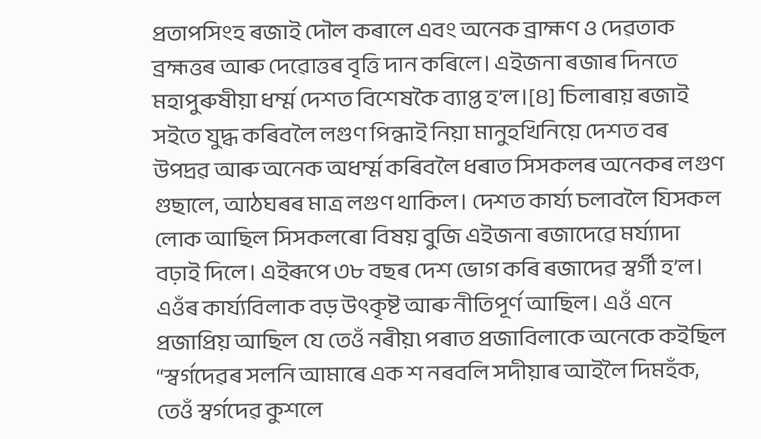প্ৰতাপসিংহ ৰজাই দৌল কৰালে এবং অনেক ব্ৰাহ্মণ ও দেৱতাক ব্ৰহ্মত্তৰ আৰু দেৱোত্তৰ বৃত্তি দান কৰিলে। এইজনা ৰজাৰ দিনতে মহাপুৰুষীয়া ধৰ্ম্ম দেশত বিশেষকৈ ব্যাপ্ত হ’ল।[৪] চিলাৰায় ৰজাই সইতে যুদ্ধ কৰিবলৈ লগুণ পিন্ধাই নিয়া মানুহখিনিয়ে দেশত বৰ উপদ্ৰৱ আৰু অনেক অধৰ্ম্ম কৰিবলৈ ধৰাত সিসকলৰ অনেকৰ লগুণ গুছালে, আঠঘৰৰ মাত্ৰ লগুণ থাকিল। দেশত কাৰ্য্য চলাবলৈ যিসকল লোক আছিল সিসকলৰো বিষয় বুজি এইজনা ৰজাদেৱে মৰ্য্যাদা বঢ়াই দিলে। এইৰূপে ৩৮ বছৰ দেশ ভোগ কৰি ৰজাদেৱ স্বৰ্গী হ’ল। এওঁৰ কাৰ্য্যবিলাক বড় উৎকৃষ্ট আৰু নীতিপূৰ্ণ আছিল। এওঁ এনে প্ৰজাপ্ৰিয় আছিল যে তেওঁ নৰীয়৷ পৰাত প্ৰজাবিলাকে অনেকে কইছিল “স্বৰ্গদেৱৰ সলনি আমাৰে এক শ নৰবলি সদীয়াৰ আইলৈ দিমহঁক, তেওঁ স্বৰ্গদেৱ কুশলে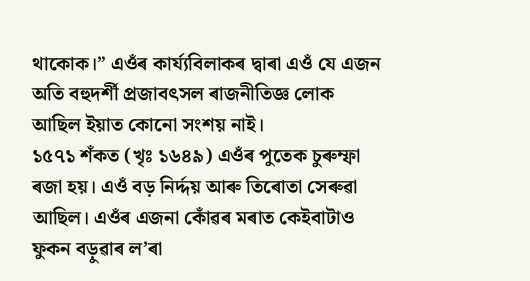থাকোক।” এওঁৰ কাৰ্য্যবিলাকৰ দ্বাৰা এওঁ যে এজন অতি বহুদৰ্শী প্ৰজাবৎসল ৰাজনীতিজ্ঞ লোক আছিল ইয়াত কোনো সংশয় নাই।
১৫৭১ শঁকত (খৃঃ ১৬৪৯) এওঁৰ পুতেক চুৰুম্ফা ৰজা হয়। এওঁ বড় নিৰ্দ্দয় আৰু তিৰোতা সেৰুৱা আছিল। এওঁৰ এজনা কোঁৱৰ মৰাত কেইবাটাও ফুকন বড়ুৱাৰ ল’ৰা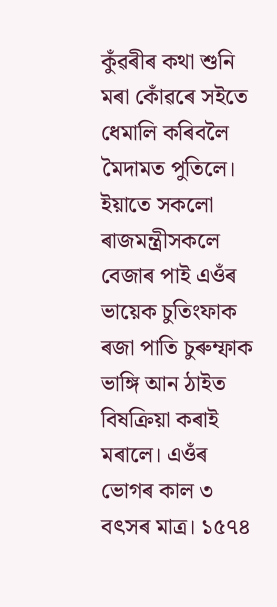কুঁৱৰীৰ কথা শুনি মৰা কোঁৱৰে সইতে ধেমালি কৰিবলৈ মৈদামত পুতিলে। ইয়াতে সকলো ৰাজমন্ত্ৰীসকলে বেজাৰ পাই এওঁৰ ভায়েক চুতিংফাক ৰজা পাতি চুৰুম্ফাক ভাঙ্গি আন ঠাইত বিষক্ৰিয়া কৰাই মৰালে। এওঁৰ ভোগৰ কাল ৩ বৎসৰ মাত্ৰ। ১৫৭৪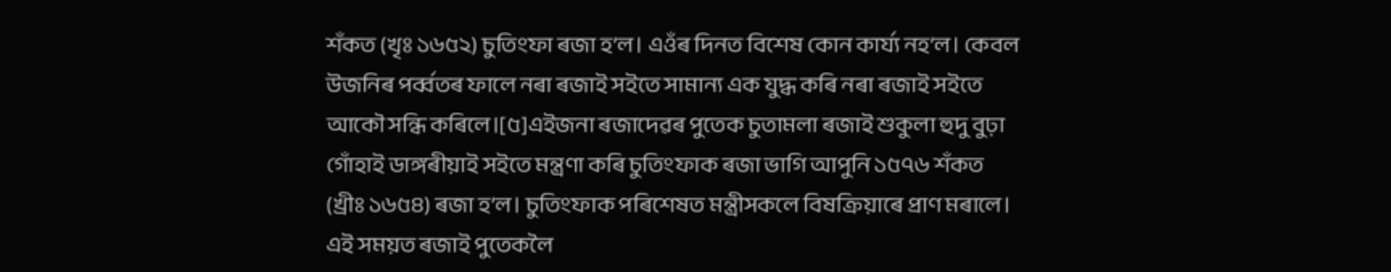শঁকত (খৃঃ ১৬৫২) চুতিংফা ৰজা হ’ল। এওঁৰ দিনত বিশেষ কোন কাৰ্য্য নহ’ল। কেবল উজনিৰ পৰ্ব্বতৰ ফালে নৰা ৰজাই সইতে সামান্য এক যুদ্ধ কৰি নৰা ৰজাই সইতে আকৌ সন্ধি কৰিলে।[৫]এইজনা ৰজাদেৱৰ পুতেক চুতামলা ৰজাই শুকুলা হুদু বুঢ়া গোঁহাই ডাঙ্গৰীয়াই সইতে মন্ত্ৰণা কৰি চুতিংফাক ৰজা ভাগি আপুনি ১৫৭৬ শঁকত (খ্ৰীঃ ১৬৫৪) ৰজা হ’ল। চুতিংফাক পৰিশেষত মন্ত্ৰীসকলে বিষক্ৰিয়াৰে প্ৰাণ মৰালে। এই সময়ত ৰজাই পুতেকলৈ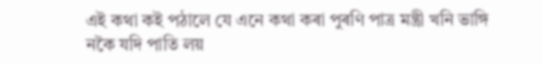এই কথা কই পঠালে যে এনে কথা কৰা পুৰণি পাত্ৰ মন্ত্ৰী খনি ভাঙ্গি নকৈ যদি পাতি লয়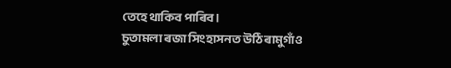তেহে থাকিব পাৰিব।
চুতামলা ৰজা সিংহাসনত উঠি ৰামুগাঁও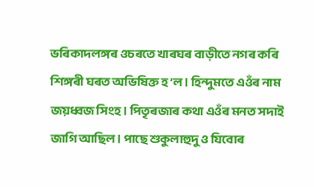ভৰিকাদলঙ্গৰ ওচৰতে খাৰঘৰ বাড়ীতে নগৰ কৰি শিঙ্গৰী ঘৰত অভিষিক্ত হ’ল। হিন্দুমতে এওঁৰ নাম জয়ধ্বজ সিংহ। পিতৃৰজাৰ কথা এওঁৰ মনত সদাই জাগি আছিল। পাছে শুকুলাহুদু ও যিবোৰ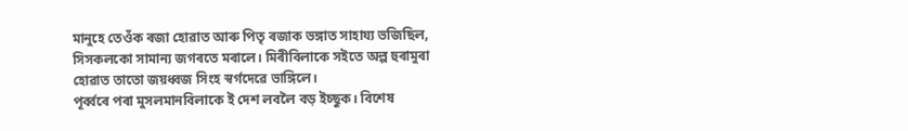মানুহে তেওঁক ৰজা হোৱাত আৰু পিতৃ ৰজাক ভঙ্গাত সাহায্য ভজিছিল, সিসকলকো সামান্য জগৰতে মৰালে। মিৰীবিলাকে সইতে অল্প হুৰামুৰা হোৱাত তাতো জয়ধ্বজ সিংহ স্বৰ্গদেৱে ভাঙ্গিলে।
পূৰ্ব্বৰে পৰা মুসলমানবিলাকে ই দেশ লবলৈ বড় ইচ্ছুক। বিশেষ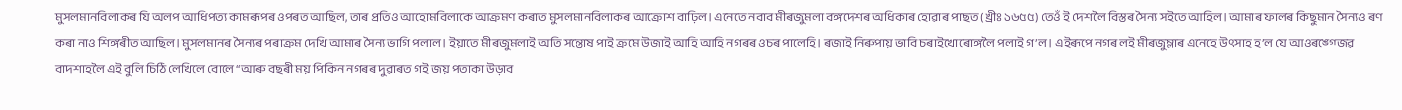মুসলমানবিলাকৰ যি অলপ আধিপত্য কামৰূপৰ ওপৰত আছিল, তাৰ প্ৰতিও আহোমবিলাকে আক্ৰমণ কৰাত মুসলমানবিলাকৰ আক্ৰোশ বাঢ়িল। এনেতে নবাব মীৰজুমলা বঙ্গদেশৰ অধিকাৰ হোৱাৰ পাছত (খ্ৰীঃ ১৬৫৫) তেওঁ ই দেশলৈ বিস্তৰ সৈন্য সইতে আহিল। আমাৰ ফালৰ কিছুমান সৈন্যও ৰণ কৰা নাও শিঙ্গৰীত আছিল। মুসলমানৰ সৈন্যৰ পৰাক্ৰম দেখি আমাৰ সৈন্য ভাগি পলাল। ইয়াতে মীৰজুমলাই অতি সন্তোষ পাই ক্ৰমে উজাই আহি আহি নগৰৰ ওচৰ পালেহি। ৰজাই নিৰুপায় ভাবি চৰাইখোৰোঙ্গলৈ পলাই গ’ল। এইৰূপে নগৰ লই মীৰজুম্লাৰ এনেহে উৎসাহ হ’ল যে আওৰঙ্গ্জেৱ বাদশাহলৈ এই বুলি চিঠি লেখিলে বোলে “আৰু বছৰী ময় পিকিন নগৰৰ দুৱাৰত গই জয় পতাকা উড়াব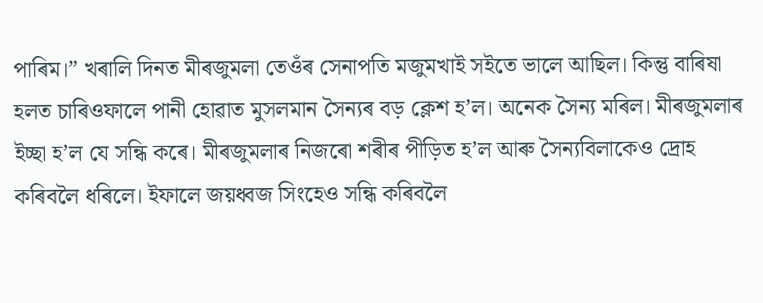পাৰিম।” খৰালি দিনত মীৰজুমলা তেওঁৰ সেনাপতি মজুমখাই সইতে ভালে আছিল। কিন্তু বাৰিষা হলত চাৰিওফালে পানী হোৱাত মুসলমান সৈন্যৰ বড় ক্লেশ হ’ল। অনেক সৈন্য মৰিল। মীৰজুমলাৰ ইচ্ছা হ’ল যে সন্ধি কৰে। মীৰজুমলাৰ নিজৰো শৰীৰ পীড়িত হ’ল আৰু সৈন্যবিলাকেও দ্ৰোহ কৰিবলৈ ধৰিলে। ইফালে জয়ধ্বজ সিংহেও সন্ধি কৰিবলৈ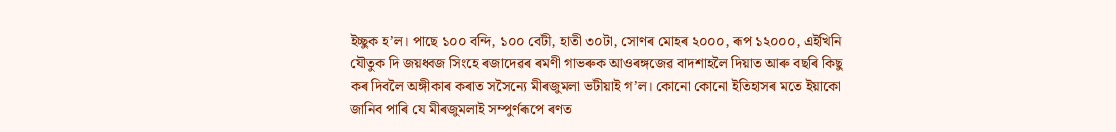ইচ্ছুক হ’ল। পাছে ১০০ বন্দি, ১০০ বেটী, হাতী ৩০টা, সোণৰ মোহৰ ২০০০, ৰূপ ১২০০০, এইখিনি যৌতুক দি জয়ধ্বজ সিংহে ৰজাদেৱৰ ৰমণী গাভৰুক আওৰঙ্গজেৱ বাদশাহলৈ দিয়াত আৰু বছৰি কিছু কৰ দিবলৈ অঙ্গীকাৰ কৰাত সসৈন্যে মীৰজুমলা ভটীয়াই গ’ল। কোনো কোনো ইতিহাসৰ মতে ইয়াকো জানিব পাৰি যে মীৰজুমলাই সম্পুৰ্ণৰূপে ৰণত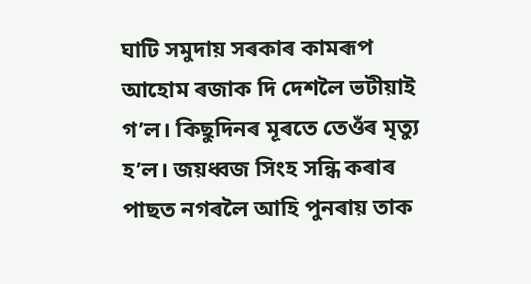ঘাটি সমুদায় সৰকাৰ কামৰূপ আহোম ৰজাক দি দেশলৈ ভটীয়াই গ’ল। কিছুদিনৰ মূৰতে তেওঁৰ মৃত্যু হ’ল। জয়ধ্বজ সিংহ সন্ধি কৰাৰ পাছত নগৰলৈ আহি পুনৰায় তাক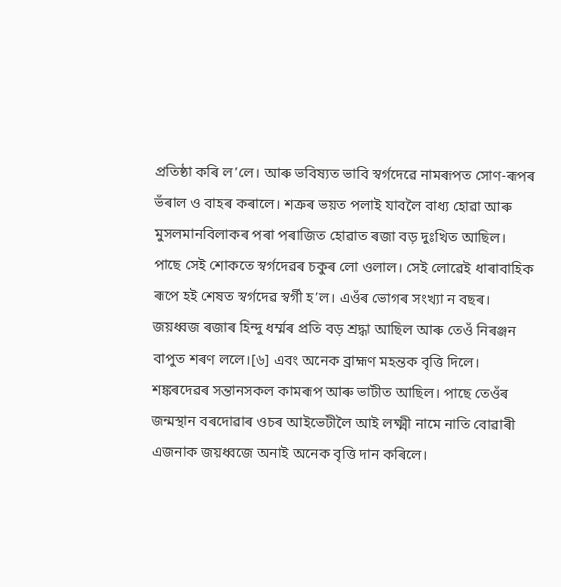প্ৰতিষ্ঠা কৰি ল’লে। আৰু ভবিষ্যত ভাবি স্বৰ্গদেৱে নামৰূপত সোণ-ৰূপৰ ভঁৰাল ও বাহৰ কৰালে। শত্ৰুৰ ভয়ত পলাই যাবলৈ বাধ্য হোৱা আৰু মুসলমানবিলাকৰ পৰা পৰাজিত হোৱাত ৰজা বড় দুঃখিত আছিল। পাছে সেই শোকতে স্বৰ্গদেৱৰ চকুৰ লো ওলাল। সেই লোৱেই ধাৰাবাহিক ৰূপে হই শেষত স্বৰ্গদেৱ স্বৰ্গী হ’ল। এওঁৰ ভোগৰ সংখ্যা ন বছৰ।
জয়ধ্বজ ৰজাৰ হিন্দু ধৰ্ম্মৰ প্ৰতি বড় শ্ৰদ্ধা আছিল আৰু তেওঁ নিৰঞ্জন বাপুত শৰণ ললে।[৬] এবং অনেক ব্ৰাহ্মণ মহন্তক বৃত্তি দিলে। শঙ্কৰদেৱৰ সন্তানসকল কামৰূপ আৰু ভাটীত আছিল। পাছে তেওঁৰ জন্মস্থান বৰদোৱাৰ ওচৰ আইভেটীলৈ আই লক্ষ্মী নামে নাতি বোৱাৰী এজনাক জয়ধ্বজে অনাই অনেক বৃত্তি দান কৰিলে।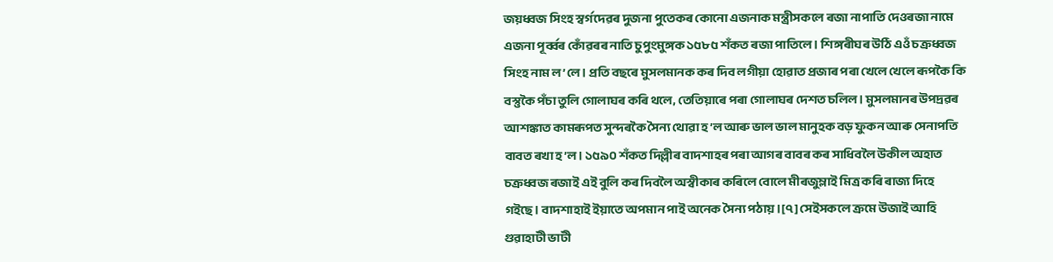জয়ধ্বজ সিংহ স্বৰ্গদেৱৰ দুজনা পুতেকৰ কোনো এজনাক মন্ত্ৰীসকলে ৰজা নাপাতি দেওৰজা নামে এজনা পূৰ্ব্বৰ কোঁৱৰৰ নাতি চুপুংমুঙ্গক ১৫৮৫ শঁকত ৰজা পাতিলে। শিঙ্গৰীঘৰ উঠি এওঁ চক্ৰধ্বজ সিংহ নাম ল’লে। প্ৰতি বছৰে মুসলমানক কৰ দিব লগীয়া হোৱাত প্ৰজাৰ পৰা খেলে খেলে ৰূপকৈ কি বস্তুকৈ পঁচা তুলি গোলাঘৰ কৰি থলে, তেতিয়াৰে পৰা গোলাঘৰ দেশত চলিল। মুসলমানৰ উপদ্ৰৱৰ আশঙ্কাত কামৰূপত সুন্দৰকৈ সৈন্য থোৱা হ’ল আৰু ভাল ভাল মানুহক বড় ফুকন আৰু সেনাপতি বাবত ৰখা হ’ল। ১৫৯০ শঁকত দিল্লীৰ বাদশাহৰ পৰা আগৰ বাবৰ কৰ সাধিবলৈ উকীল অহাত চক্ৰধ্বজ ৰজাই এই বুলি কৰ দিবলৈ অস্বীকাৰ কৰিলে বোলে মীৰজুম্লাই মিত্ৰ কৰি ৰাজ্য দিহে গইছে। বাদশাহাই ইয়াতে অপমান পাই অনেক সৈন্য পঠায়।[৭] সেইসকলে ক্ৰমে উজাই আহি গুৱাহাটী ভাটী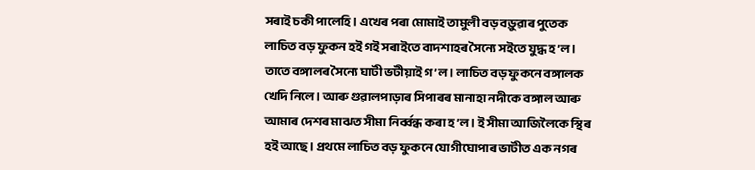সৰাই চকী পালেহি। এখেৰ পৰা মোমাই তামুলী বড় বড়ুৱাৰ পুতেক লাচিত বড় ফুকন হই গই সৰাইতে বাদশাহৰ সৈন্যে সইতে যুদ্ধ হ’ল। তাতে বঙ্গালৰ সৈন্যে ঘাটী ভটীয়াই গ’ল। লাচিত বড় ফুকনে বঙ্গালক খেদি নিলে। আৰু গুৱালপাড়াৰ সিপাৰৰ মানাহা নদীকে বঙ্গাল আৰু আমাৰ দেশৰ মাঝত সীমা নিৰ্ব্বন্ধ কৰা হ’ল। ই সীমা আজিলৈকে স্থিৰ হই আছে। প্ৰথমে লাচিত বড় ফুকনে যোগীঘোপাৰ ভাটীত এক নগৰ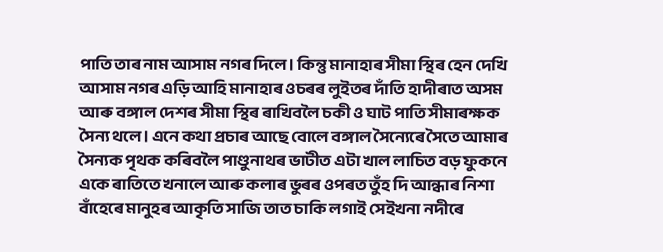পাতি তাৰ নাম আসাম নগৰ দিলে। কিন্তু মানাহাৰ সীমা স্থিৰ হেন দেখি আসাম নগৰ এড়ি আহি মানাহাৰ ওচৰৰ লুইতৰ দাঁতি হাদীৰাত অসম আৰু বঙ্গাল দেশৰ সীমা স্থিৰ ৰাখিবলৈ চকী ও ঘাট পাতি সীমাৰক্ষক সৈন্য থলে। এনে কথা প্ৰচাৰ আছে বোলে বঙ্গাল সৈন্যেৰে সৈতে আমাৰ সৈন্যক পৃথক কৰিবলৈ পাণ্ডুনাথৰ ভাটীত এটা খাল লাচিত বড় ফুকনে একে ৰাতিতে খনালে আৰু কলাৰ ভুৰৰ ওপৰত তুঁহ দি আন্ধাৰ নিশা বাঁহেৰে মানুহৰ আকৃতি সাজি তাত চাকি লগাই সেইখনা নদীৰে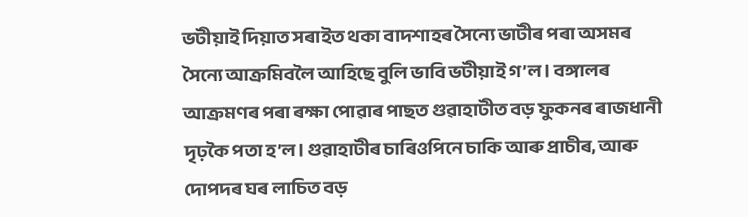ভটীয়াই দিয়াত সৰাইত থকা বাদশাহৰ সৈন্যে ভাটীৰ পৰা অসমৰ সৈন্যে আক্ৰমিবলৈ আহিছে বুলি ভাবি ভটীয়াই গ’ল। বঙ্গালৰ আক্ৰমণৰ পৰা ৰক্ষা পোৱাৰ পাছত গুৱাহাটীত বড় ফুকনৰ ৰাজধানী দৃঢ়কৈ পতা হ’ল। গুৱাহাটীৰ চাৰিওপিনে চাকি আৰু প্ৰাচীৰ, আৰু দোপদৰ ঘৰ লাচিত বড়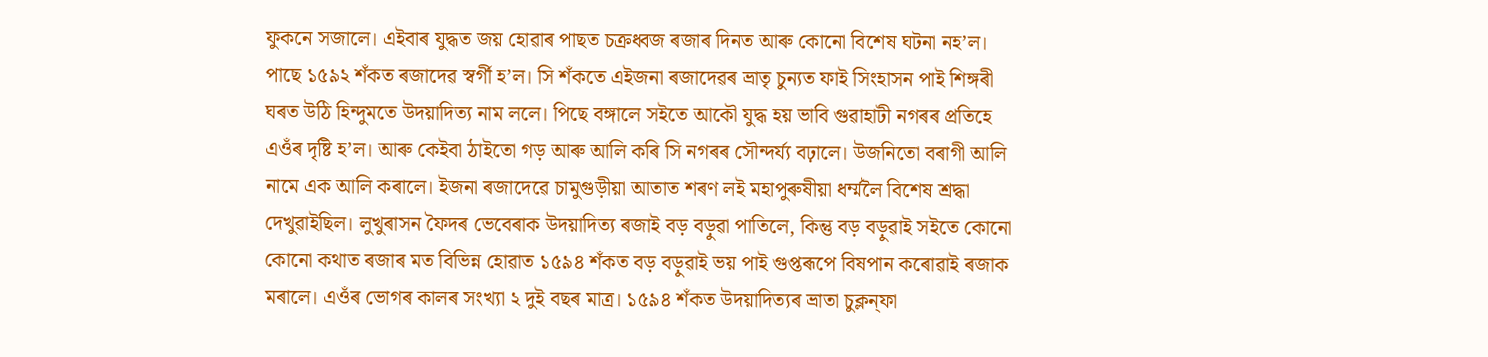ফুকনে সজালে। এইবাৰ যুদ্ধত জয় হোৱাৰ পাছত চক্ৰধ্বজ ৰজাৰ দিনত আৰু কোনো বিশেষ ঘটনা নহ’ল। পাছে ১৫৯২ শঁকত ৰজাদেৱ স্বৰ্গী হ’ল। সি শঁকতে এইজনা ৰজাদেৱৰ ভ্ৰাতৃ চুন্যত ফাই সিংহাসন পাই শিঙ্গৰী ঘৰত উঠি হিন্দুমতে উদয়াদিত্য নাম ললে। পিছে বঙ্গালে সইতে আকৌ যুদ্ধ হয় ভাবি গুৱাহাটী নগৰৰ প্ৰতিহে এওঁৰ দৃষ্টি হ’ল। আৰু কেইবা ঠাইতো গড় আৰু আলি কৰি সি নগৰৰ সৌন্দৰ্য্য বঢ়ালে। উজনিতো বৰাগী আলি নামে এক আলি কৰালে। ইজনা ৰজাদেৱে চামুগুড়ীয়া আতাত শৰণ লই মহাপুৰুষীয়া ধৰ্ম্মলৈ বিশেষ শ্ৰদ্ধা দেখুৱাইছিল। লুখুৰাসন ফৈদৰ ভেবেৰাক উদয়াদিত্য ৰজাই বড় বড়ুৱা পাতিলে, কিন্তু বড় বড়ুৱাই সইতে কোনো কোনো কথাত ৰজাৰ মত বিভিন্ন হোৱাত ১৫৯৪ শঁকত বড় বড়ুৱাই ভয় পাই গুপ্তৰূপে বিষপান কৰোৱাই ৰজাক মৰালে। এওঁৰ ভোগৰ কালৰ সংখ্যা ২ দুই বছৰ মাত্ৰ। ১৫৯৪ শঁকত উদয়াদিত্যৰ ভ্ৰাতা চুক্লন্ফা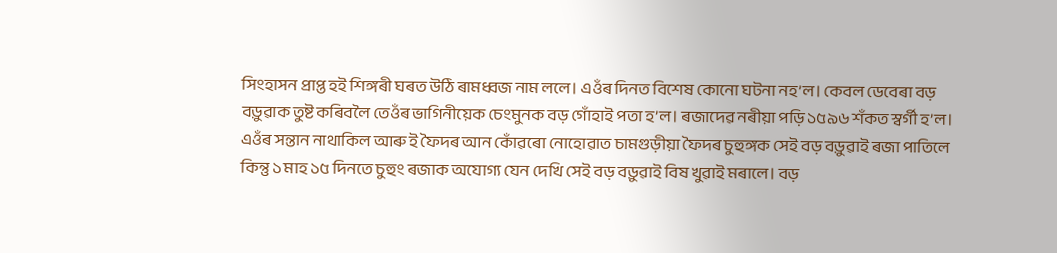সিংহাসন প্ৰাপ্ত হই শিঙ্গৰী ঘৰত উঠি ৰামধ্বজ নাম ললে। এওঁৰ দিনত বিশেষ কোনো ঘটনা নহ’ল। কেবল ডেবেৰা বড় বড়ুৱাক তুষ্ট কৰিবলৈ তেওঁৰ ভাগিনীয়েক চেংমুনক বড় গোঁহাই পতা হ’ল। ৰজাদেৱ নৰীয়া পড়ি ১৫৯৬ শঁকত স্বৰ্গী হ’ল।
এওঁৰ সন্তান নাথাকিল আৰু ই ফৈদৰ আন কোঁৱৰো নোহোৱাত চামগুড়ীয়া ফৈদৰ চুহুঙ্গক সেই বড় বড়ুৱাই ৰজা পাতিলে কিন্তু ১ মাহ ১৫ দিনতে চুহুং ৰজাক অযোগ্য যেন দেখি সেই বড় বড়ুৱাই বিষ খুৱাই মৰালে। বড়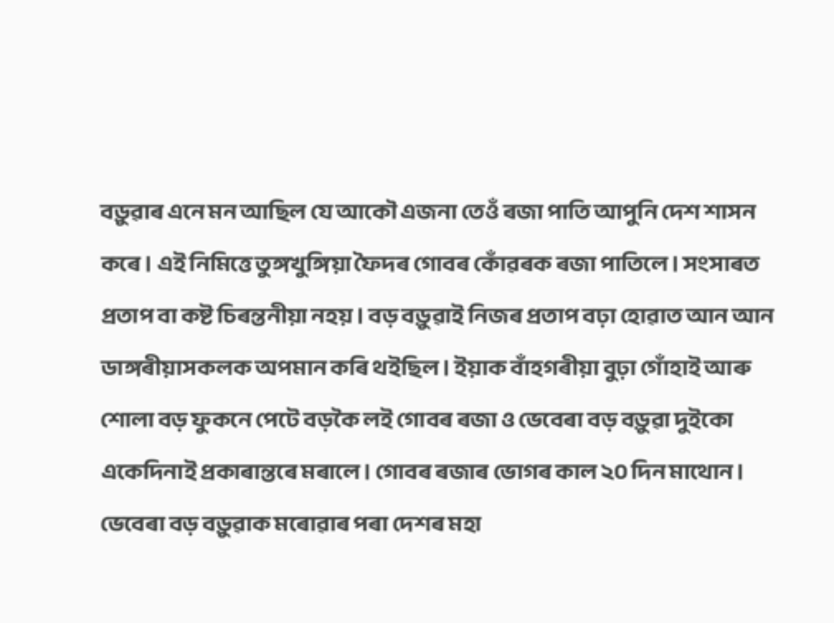বড়ুৱাৰ এনে মন আছিল যে আকৌ এজনা তেওঁ ৰজা পাতি আপুনি দেশ শাসন কৰে। এই নিমিত্তে তুঙ্গখুঙ্গিয়া ফৈদৰ গোবৰ কোঁৱৰক ৰজা পাতিলে। সংসাৰত প্ৰতাপ বা কষ্ট চিৰন্তনীয়া নহয়। বড় বড়ুৱাই নিজৰ প্ৰতাপ বঢ়া হোৱাত আন আন ডাঙ্গৰীয়াসকলক অপমান কৰি থইছিল। ইয়াক বাঁহগৰীয়া বুঢ়া গোঁহাই আৰু শোলা বড় ফুকনে পেটে বড়কৈ লই গোবৰ ৰজা ও ভেবেৰা বড় বড়ুৱা দুইকো একেদিনাই প্ৰকাৰান্তৰে মৰালে। গোবৰ ৰজাৰ ভোগৰ কাল ২০ দিন মাথোন। ভেবেৰা বড় বড়ুৱাক মৰোৱাৰ পৰা দেশৰ মহা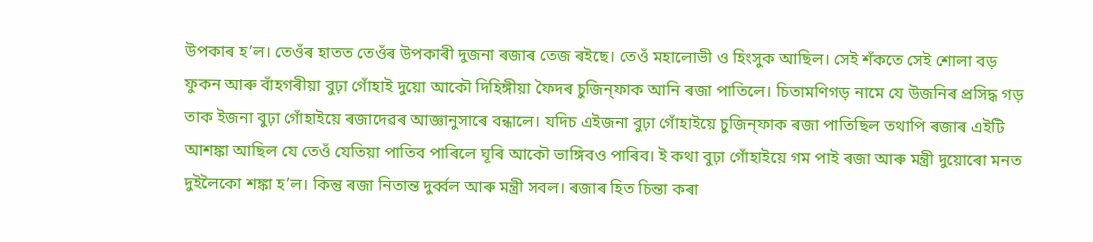উপকাৰ হ’ল। তেওঁৰ হাতত তেওঁৰ উপকাৰী দুজনা ৰজাৰ তেজ ৰইছে। তেওঁ মহালোভী ও হিংসুক আছিল। সেই শঁকতে সেই শোলা বড় ফুকন আৰু বাঁহগৰীয়া বুঢ়া গোঁহাই দুয়ো আকৌ দিহিঙ্গীয়া ফৈদৰ চুজিন্ফাক আনি ৰজা পাতিলে। চিতামণিগড় নামে যে উজনিৰ প্ৰসিদ্ধ গড় তাক ইজনা বুঢ়া গোঁহাইয়ে ৰজাদেৱৰ আজ্ঞানুসাৰে বন্ধালে। যদিচ এইজনা বুঢ়া গোঁহাইয়ে চুজিন্ফাক ৰজা পাতিছিল তথাপি ৰজাৰ এইটি আশঙ্কা আছিল যে তেওঁ যেতিয়া পাতিব পাৰিলে ঘূৰি আকৌ ভাঙ্গিবও পাৰিব। ই কথা বুঢ়া গোঁহাইয়ে গম পাই ৰজা আৰু মন্ত্ৰী দুয়োৰো মনত দুইলৈকো শঙ্কা হ’ল। কিন্তু ৰজা নিতান্ত দুৰ্ব্বল আৰু মন্ত্ৰী সবল। ৰজাৰ হিত চিন্তা কৰা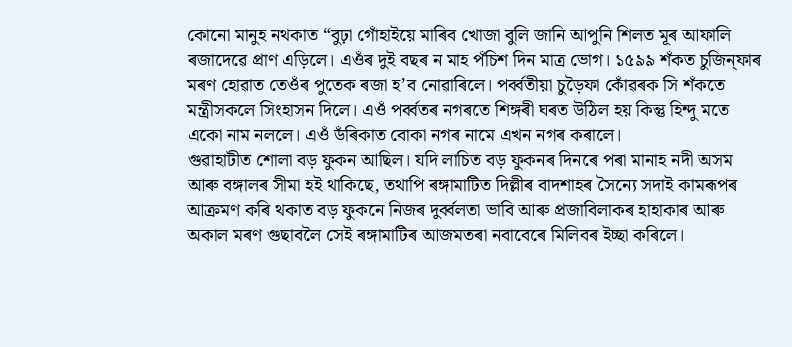কোনো মানুহ নথকাত “বুঢ়া গোঁহাইয়ে মাৰিব খোজা বুলি জানি আপুনি শিলত মূৰ আফালি ৰজাদেৱে প্ৰাণ এড়িলে। এওঁৰ দুই বছৰ ন মাহ পঁচিশ দিন মাত্ৰ ভোগ। ১৫৯৯ শঁকত চুজিন্ফাৰ মৰণ হোৱাত তেওঁৰ পুতেক ৰজা হ’ব নোৱাৰিলে। পৰ্ব্বতীয়া চুড়ৈফা কোঁৱৰক সি শঁকতে মন্ত্ৰীসকলে সিংহাসন দিলে। এওঁ পৰ্ব্বতৰ নগৰতে শিঙ্গৰী ঘৰত উঠিল হয় কিন্তু হিন্দু মতে একো নাম নললে। এওঁ ডঁৰিকাত বোকা নগৰ নামে এখন নগৰ কৰালে।
গুৱাহাটীত শোলা বড় ফুকন আছিল। যদি লাচিত বড় ফুকনৰ দিনৰে পৰা মানাহ নদী অসম আৰু বঙ্গালৰ সীমা হই থাকিছে, তথাপি ৰঙ্গামাটিত দিল্লীৰ বাদশাহৰ সৈন্যে সদাই কামৰূপৰ আক্ৰমণ কৰি থকাত বড় ফুকনে নিজৰ দুৰ্ব্বলতা ভাবি আৰু প্ৰজাবিলাকৰ হাহাকাৰ আৰু অকাল মৰণ গুছাবলৈ সেই ৰঙ্গামাটিৰ আজমতৰা নবাবেৰে মিলিবৰ ইচ্ছা কৰিলে।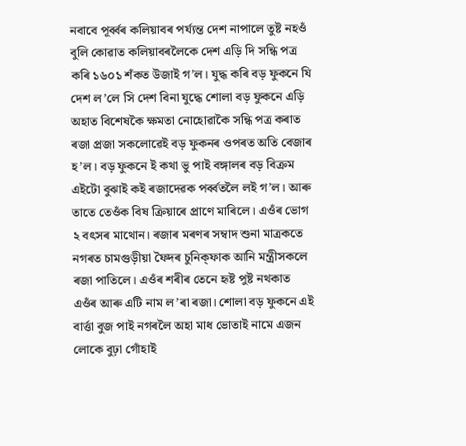নবাবে পূৰ্ব্বৰ কলিয়াবৰ পৰ্য্যন্ত দেশ নাপালে তুষ্ট নহওঁ বুলি কোৱাত কলিয়াবৰলৈকে দেশ এড়ি দি সন্ধি পত্ৰ কৰি ১৬০১ শঁকত উজাই গ’ল। যুদ্ধ কৰি বড় ফুকনে যি দেশ ল’লে সি দেশ বিনা যুদ্ধে শোলা বড় ফুকনে এড়ি অহাত বিশেষকৈ ক্ষমতা নোহোৱাকৈ সন্ধি পত্ৰ কৰাত ৰজা প্ৰজা সকলোৱেই বড় ফুকনৰ ওপৰত অতি বেজাৰ হ’ল। বড় ফুকনে ই কথা ভু পাই বঙ্গালৰ বড় বিক্ৰম এইটো বুঝাই কই ৰজাদেৱক পৰ্ব্বতলৈ লই গ’ল। আৰু তাতে তেওঁক বিষ ক্ৰিয়াৰে প্ৰাণে মাৰিলে। এওঁৰ ভোগ ২ বৎসৰ মাথোন। ৰজাৰ মৰণৰ সম্বাদ শুনা মাত্ৰকতে নগৰত চামগুড়ীয়া ফৈদৰ চুনিক্ফাক আনি মন্ত্ৰীসকলে ৰজা পাতিলে। এওঁৰ শৰীৰ তেনে হৃষ্ট পুষ্ট নথকাত এওঁৰ আৰু এটি নাম ল’ৰা ৰজা। শোলা বড় ফুকনে এই বাৰ্ত্তা বুজ পাই নগৰলৈ অহা মাধ ভোতাই নামে এজন লোকে বুঢ়া গোঁহাই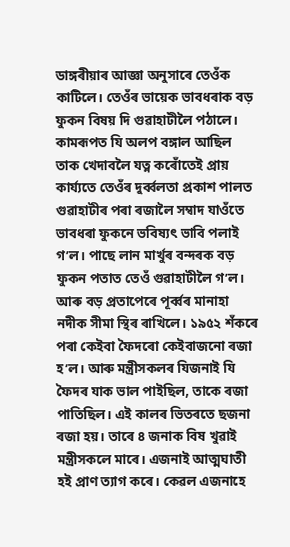ডাঙ্গৰীয়াৰ আজ্ঞা অনুসাৰে তেওঁক কাটিলে। তেওঁৰ ভায়েক ভাবধৰাক বড় ফুকন বিষয় দি গুৱাহাটীলৈ পঠালে। কামৰূপত যি অলপ বঙ্গাল আছিল তাক খেদাবলৈ যত্ন কৰোঁতেই প্ৰায় কাৰ্য্যতে তেওঁৰ দুৰ্ব্বলতা প্ৰকাশ পালত গুৱাহাটীৰ পৰা ৰজালৈ সম্বাদ যাওঁতে ভাবধৰা ফুকনে ভবিষ্যৎ ভাবি পলাই গ’ল। পাছে লান মাৰ্খুৰ বন্দৰক বড় ফুকন পতাত তেওঁ গুৱাহাটীলৈ গ’ল। আৰু বড় প্ৰতাপেৰে পূৰ্ব্বৰ মানাহা নদীক সীমা স্থিৰ ৰাখিলে। ১৯৫২ শঁকৰে পৰা কেইবা ফৈদৰো কেইবাজনো ৰজা হ’ল। আৰু মন্ত্ৰীসকলৰ যিজনাই যি ফৈদৰ যাক ভাল পাইছিল, তাকে ৰজা পাতিছিল। এই কালৰ ভিতৰতে ছজনা ৰজা হয়। তাৰে ৪ জনাক বিষ খুৱাই মন্ত্ৰীসকলে মাৰে। এজনাই আত্মঘাতী হই প্ৰাণ ত্যাগ কৰে। কেৱল এজনাহে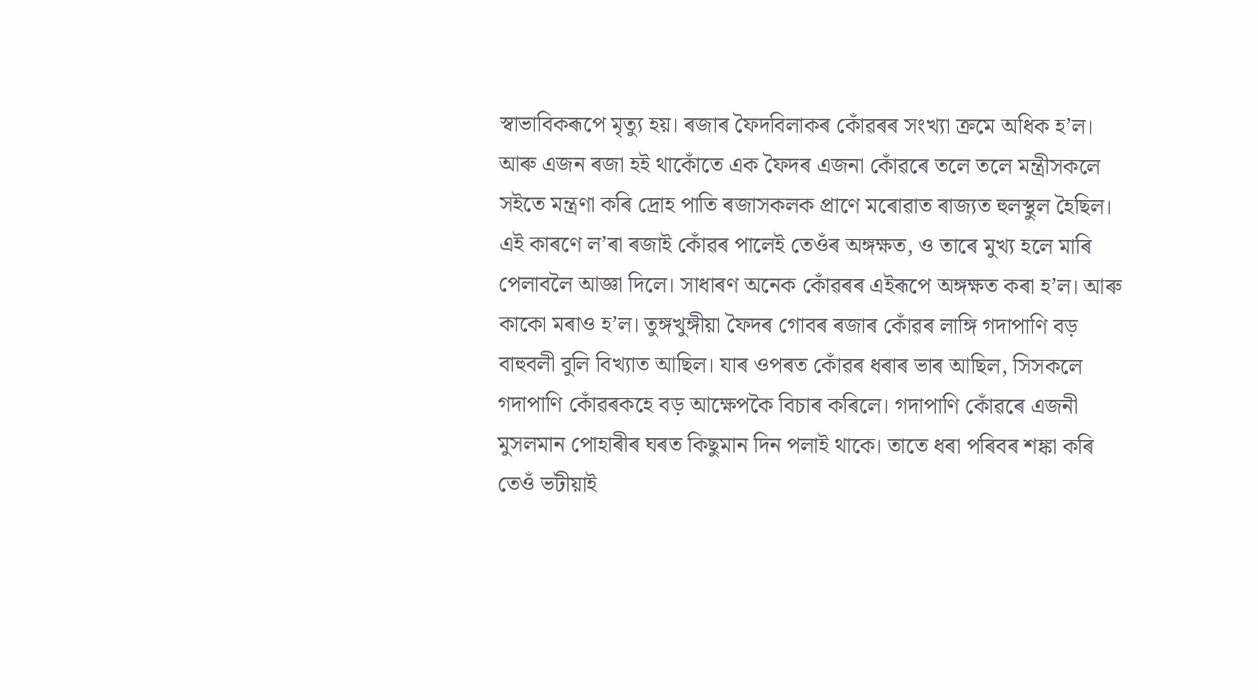স্বাভাবিকৰূপে মৃত্যু হয়। ৰজাৰ ফৈদবিলাকৰ কোঁৱৰৰ সংখ্যা ক্ৰমে অধিক হ’ল। আৰু এজন ৰজা হই থাকোঁতে এক ফৈদৰ এজনা কোঁৱৰে তলে তলে মন্ত্ৰীসকলে সইতে মন্ত্ৰণা কৰি দ্ৰোহ পাতি ৰজাসকলক প্ৰাণে মৰোৱাত ৰাজ্যত হুলস্থুল হৈছিল। এই কাৰণে ল’ৰা ৰজাই কোঁৱৰ পালেই তেওঁৰ অঙ্গক্ষত, ও তাৰে মুখ্য হলে মাৰি পেলাবলৈ আজ্ঞা দিলে। সাধাৰণ অনেক কোঁৱৰৰ এইৰূপে অঙ্গক্ষত কৰা হ’ল। আৰু কাকো মৰাও হ’ল। তুঙ্গখুঙ্গীয়া ফৈদৰ গোবৰ ৰজাৰ কোঁৱৰ লাঙ্গি গদাপাণি বড় বাহুবলী বুলি বিখ্যাত আছিল। যাৰ ওপৰত কোঁৱৰ ধৰাৰ ভাৰ আছিল, সিসকলে গদাপাণি কোঁৱৰকহে বড় আক্ষেপকৈ বিচাৰ কৰিলে। গদাপাণি কোঁৱৰে এজনী মুসলমান পোহাৰীৰ ঘৰত কিছুমান দিন পলাই থাকে। তাতে ধৰা পৰিবৰ শঙ্কা কৰি তেওঁ ভটীয়াই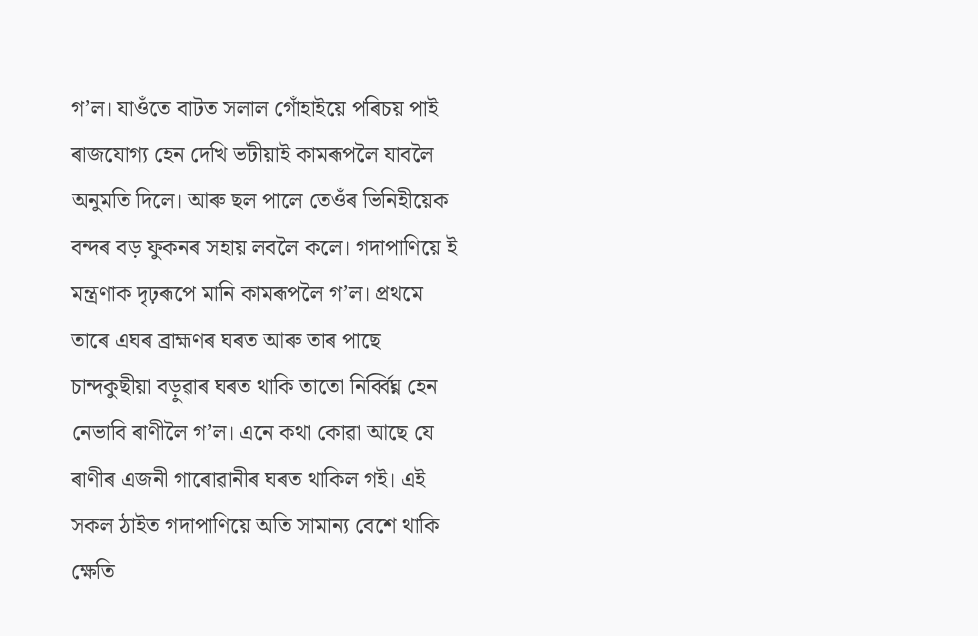গ’ল। যাওঁতে বাটত সলাল গোঁহাইয়ে পৰিচয় পাই ৰাজযোগ্য হেন দেখি ভটীয়াই কামৰূপলৈ যাবলৈ অনুমতি দিলে। আৰু ছল পালে তেওঁৰ ভিনিহীয়েক বন্দৰ বড় ফুকনৰ সহায় লবলৈ কলে। গদাপাণিয়ে ই মন্ত্ৰণাক দৃঢ়ৰূপে মানি কামৰূপলৈ গ’ল। প্ৰথমে তাৰে এঘৰ ব্ৰাহ্মণৰ ঘৰত আৰু তাৰ পাছে চান্দকুছীয়া বড়ুৱাৰ ঘৰত থাকি তাতো নিৰ্ব্বিঘ্ন হেন নেভাবি ৰাণীলৈ গ’ল। এনে কথা কোৱা আছে যে ৰাণীৰ এজনী গাৰোৱানীৰ ঘৰত থাকিল গই। এই সকল ঠাইত গদাপাণিয়ে অতি সামান্য বেশে থাকি ক্ষেতি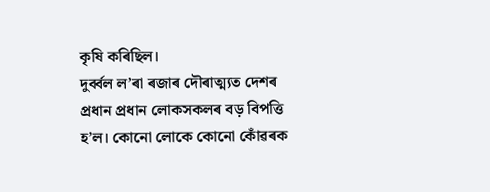কৃষি কৰিছিল।
দুৰ্ব্বল ল’ৰা ৰজাৰ দৌৰাত্ম্যত দেশৰ প্ৰধান প্ৰধান লোকসকলৰ বড় বিপত্তি হ’ল। কোনো লোকে কোনো কোঁৱৰক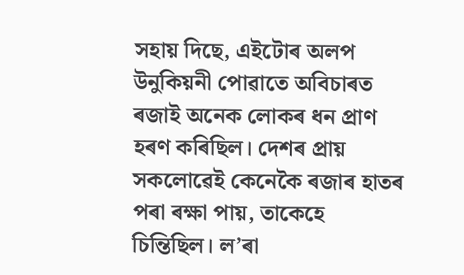সহায় দিছে, এইটোৰ অলপ উনুকিয়নী পোৱাতে অবিচাৰত ৰজাই অনেক লোকৰ ধন প্ৰাণ হৰণ কৰিছিল। দেশৰ প্ৰায় সকলোৱেই কেনেকৈ ৰজাৰ হাতৰ পৰা ৰক্ষা পায়, তাকেহে চিন্তিছিল। ল’ৰা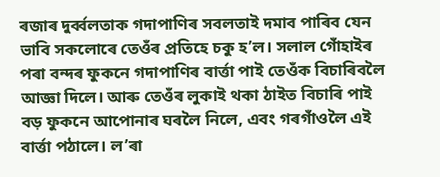ৰজাৰ দুৰ্ব্বলতাক গদাপাণিৰ সবলতাই দমাব পাৰিব যেন ভাবি সকলোৰে তেওঁৰ প্ৰতিহে চকু হ’ল। সলাল গোঁহাইৰ পৰা বন্দৰ ফুকনে গদাপাণিৰ বাৰ্ত্তা পাই তেওঁক বিচাৰিবলৈ আজ্ঞা দিলে। আৰু তেওঁৰ লুকাই থকা ঠাইত বিচাৰি পাই বড় ফুকনে আপোনাৰ ঘৰলৈ নিলে, এবং গৰগাঁওলৈ এই বাৰ্ত্তা পঠালে। ল’ৰা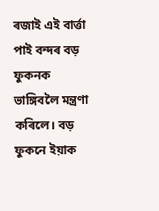ৰজাই এই বাৰ্ত্তা পাই বন্দৰ বড় ফুকনক ভাঙ্গিবলৈ মন্ত্ৰণা কৰিলে। বড় ফুকনে ইয়াক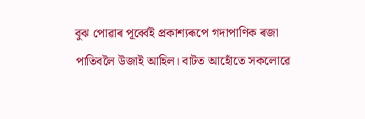বুঝ পোৱাৰ পূৰ্ব্বেই প্ৰকাশ্যৰূপে গদাপাণিক ৰজা পাতিবলৈ উজাই আহিল। বাটত আহোঁতে সকলোৱে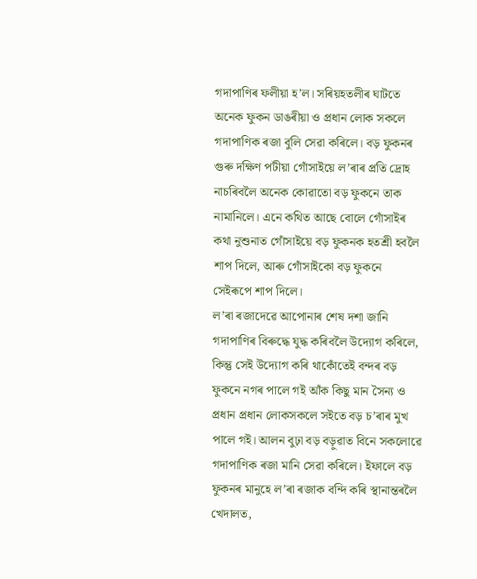গদাপাণিৰ ফলীয়া হ’ল। সৰিয়হতলীৰ ঘাটতে অনেক ফুকন ডাঙৰীয়া ও প্ৰধান লোক সকলে গদাপাণিক ৰজা বুলি সেৱা কৰিলে। বড় ফুকনৰ গুৰু দক্ষিণ পটীয়া গোঁসাইয়ে ল’ৰাৰ প্ৰতি দ্ৰোহ নাচৰিবলৈ অনেক কোৱাতো বড় ফুকনে তাক নামানিলে। এনে কথিত আছে বোলে গোঁসাইৰ কথা নুশুনাত গোঁসাইয়ে বড় ফুকনক হতশ্ৰী হবলৈ শাপ দিলে, আৰু গোঁসাইকো বড় ফুকনে সেইৰূপে শাপ দিলে।
ল’ৰা ৰজাদেৱে আপোনাৰ শেষ দশা জানি গদাপাণিৰ বিৰুদ্ধে যুদ্ধ কৰিবলৈ উদ্যোগ কৰিলে, কিন্তু সেই উদ্যোগ কৰি থাকোঁতেই বন্দৰ বড় ফুকনে নগৰ পালে গই আঁক কিছু মান সৈন্য ও প্ৰধান প্ৰধান লোকসকলে সইতে বড় চ’ৰাৰ মুখ পালে গই। আলন বুঢ়া বড় বড়ুৱাত বিনে সকলোৱে গদাপাণিক ৰজা মানি সেৱা কৰিলে। ইফালে বড় ফুকনৰ মানুহে ল’ৰা ৰজাক বন্দি কৰি স্থানান্তৰলৈ খেদালত,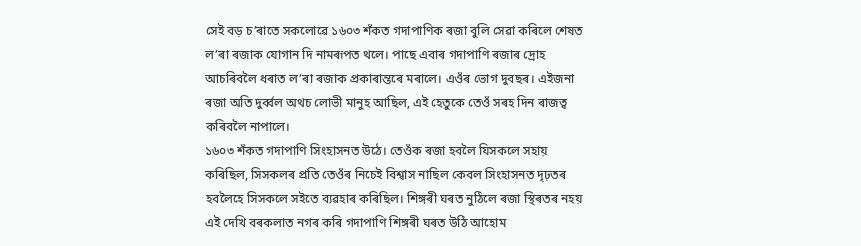সেই বড় চ’ৰাতে সকলোৱে ১৬০৩ শঁকত গদাপাণিক ৰজা বুলি সেৱা কৰিলে শেষত ল’ৰা ৰজাক যোগান দি নামৰূপত থলে। পাছে এবাৰ গদাপাণি ৰজাৰ দ্ৰোহ আচৰিবলৈ ধৰাত ল’ৰা ৰজাক প্ৰকাৰান্তৰে মৰালে। এওঁৰ ভোগ দুবছৰ। এইজনা ৰজা অতি দুৰ্ব্বল অথচ লোভী মানুহ আছিল, এই হেতুকে তেওঁ সৰহ দিন ৰাজত্ব কৰিবলৈ নাপালে।
১৬০৩ শঁকত গদাপাণি সিংহাসনত উঠে। তেওঁক ৰজা হবলৈ যিসকলে সহায় কৰিছিল, সিসকলৰ প্ৰতি তেওঁৰ নিচেই বিশ্বাস নাছিল কেবল সিংহাসনত দৃঢ়তৰ হবলৈহে সিসকলে সইতে ব্যৱহাৰ কৰিছিল। শিঙ্গৰী ঘৰত নুঠিলে ৰজা স্থিৰতৰ নহয় এই দেখি বৰকলাত নগৰ কৰি গদাপাণি শিঙ্গৰী ঘৰত উঠি আহোম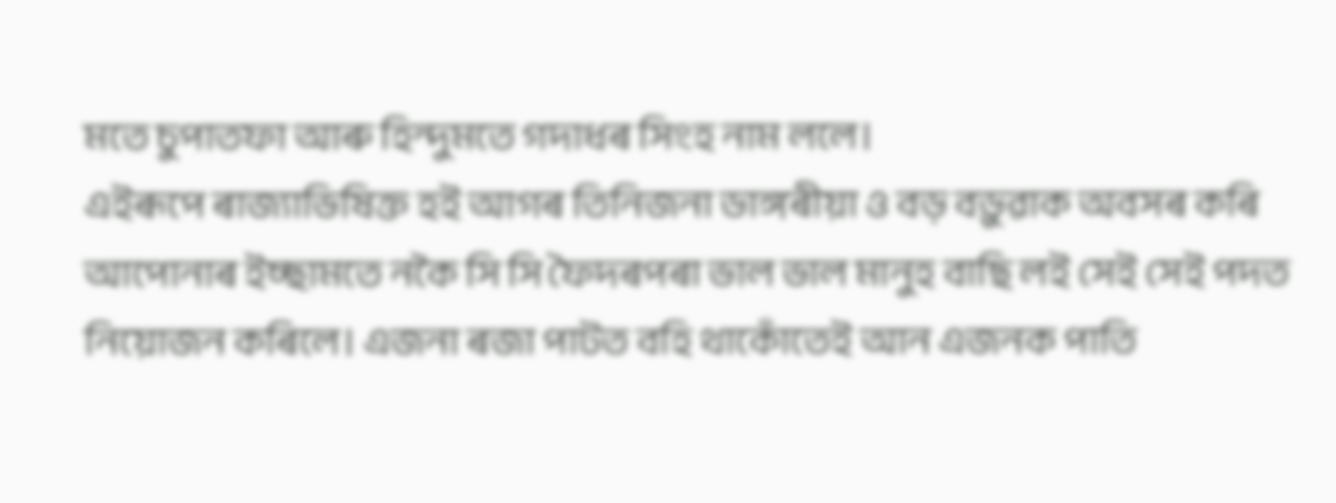মতে চুপাতফা আৰু হিন্দুমতে গদাধৰ সিংহ নাম ললে।
এইৰূপে ৰাজ্যাভিষিক্ত হই আগৰ তিনিজনা ডাঙ্গৰীয়া ও বড় বড়ুৱাক অবসৰ কৰি আপোনাৰ ইচ্ছামতে নকৈ সি সি ফৈদৰপৰা ভাল ভাল মানুহ বাছি লই সেই সেই পদত নিয়োজন কৰিলে। এজনা ৰজা পাটত বহি থাকোঁতেই আন এজনক পাতি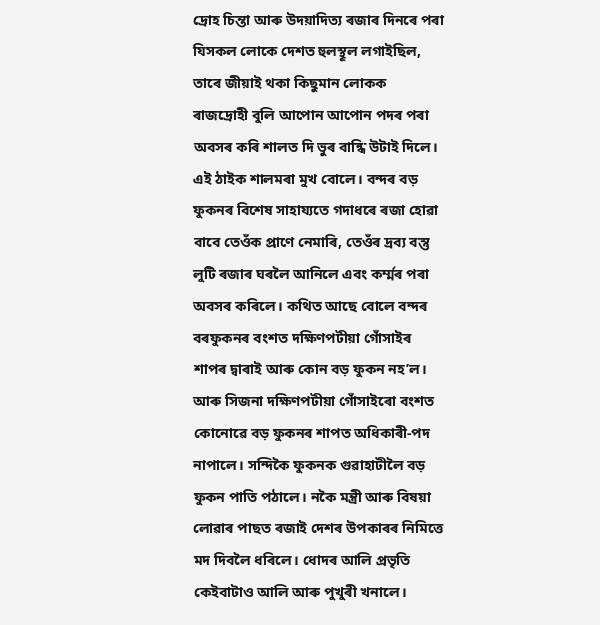দ্ৰোহ চিন্তা আৰু উদয়াদিত্য ৰজাৰ দিনৰে পৰা যিসকল লোকে দেশত হুলস্থূল লগাইছিল, তাৰে জীয়াই থকা কিছুমান লোকক ৰাজদ্ৰোহী বুলি আপোন আপোন পদৰ পৰা অবসৰ কৰি শালত দি ভুৰ বান্ধি উটাই দিলে। এই ঠাইক শালমৰা মুখ বোলে। বন্দৰ বড় ফুকনৰ বিশেষ সাহায্যতে গদাধৰে ৰজা হোৱা বাবে তেওঁক প্ৰাণে নেমাৰি, তেওঁৰ দ্ৰব্য বস্তু লুটি ৰজাৰ ঘৰলৈ আনিলে এবং কৰ্ম্মৰ পৰা অবসৰ কৰিলে। কথিত আছে বোলে বন্দৰ বৰফুকনৰ বংশত দক্ষিণপটীয়া গোঁসাইৰ শাপৰ দ্বাৰাই আৰু কোন বড় ফুকন নহ’ল। আৰু সিজনা দক্ষিণপটীয়া গোঁসাইৰো বংশত কোনোৱে বড় ফুকনৰ শাপত অধিকাৰী-পদ নাপালে। সন্দিকৈ ফুকনক গুৱাহাটীলৈ বড় ফুকন পাতি পঠালে। নকৈ মন্ত্ৰী আৰু বিষয়া লোৱাৰ পাছত ৰজাই দেশৰ উপকাৰৰ নিমিত্তে মদ দিবলৈ ধৰিলে। ধোদৰ আলি প্ৰভৃতি কেইবাটাও আলি আৰু পুখুৰী খনালে।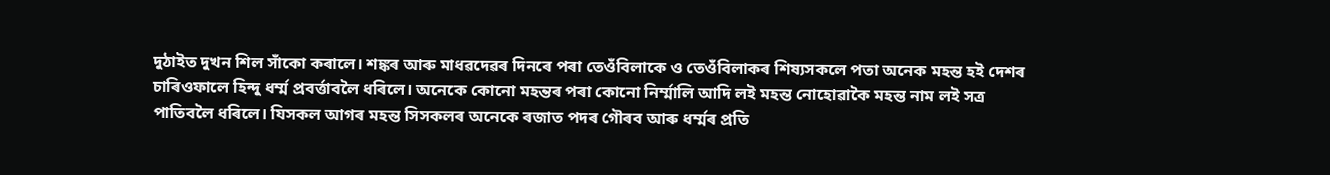দুঠাইত দুখন শিল সাঁকো কৰালে। শঙ্কৰ আৰু মাধৱদেৱৰ দিনৰে পৰা তেওঁবিলাকে ও তেওঁবিলাকৰ শিষ্যসকলে পতা অনেক মহন্ত হই দেশৰ চাৰিওফালে হিন্দু ধৰ্ম্ম প্ৰবৰ্ত্তাবলৈ ধৰিলে। অনেকে কোনো মহন্তৰ পৰা কোনো নিৰ্ম্মালি আদি লই মহন্ত নোহোৱাকৈ মহন্ত নাম লই সত্ৰ পাতিবলৈ ধৰিলে। যিসকল আগৰ মহন্ত সিসকলৰ অনেকে ৰজাত পদৰ গৌৰব আৰু ধৰ্ম্মৰ প্ৰতি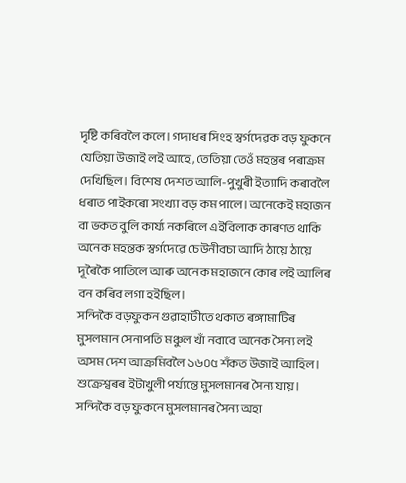দৃষ্টি কৰিবলৈ কলে। গদাধৰ সিংহ স্বৰ্গদেৱক বড় ফুকনে যেতিয়া উজাই লই আহে, তেতিয়া তেওঁ মহন্তৰ পৰাক্ৰম দেখিছিল। বিশেষ দেশত আলি-পুখুৰী ইত্যাদি কৰাবলৈ ধৰাত পাইকৰো সংখ্যা বড় কম পালে। অনেকেই মহাজন বা ভকত বুলি কাৰ্য্য নকৰিলে এইবিলাক কাৰণত থাকি অনেক মহন্তক স্বৰ্গদেৱে চেউনীবচা আদি ঠায়ে ঠায়ে দূৰৈকৈ পাতিলে আৰু অনেক মহাজনে কোৰ লই আলিৰ বন কৰিব লগা হইছিল।
সন্দিকৈ বড়ফুকন গুৱাহাটীতে থকাত ৰঙ্গামাটিৰ মুসলমান সেনাপতি মঞ্চুল খাঁ নবাবে অনেক সৈন্য লই অসম দেশ আক্ৰমিবলৈ ১৬০৫ শঁকত উজাই আহিল। শুক্ৰেশ্বৰৰ ইটাখুলী পৰ্য্যন্তে মুসলমানৰ সৈন্য যায়। সন্দিকৈ বড় ফুকনে মুসলমানৰ সৈন্য অহা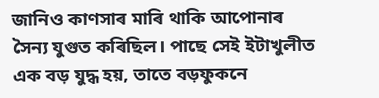জানিও কাণসাৰ মাৰি থাকি আপোনাৰ সৈন্য যুগুত কৰিছিল। পাছে সেই ইটাখুলীত এক বড় যুদ্ধ হয়, তাতে বড়ফুকনে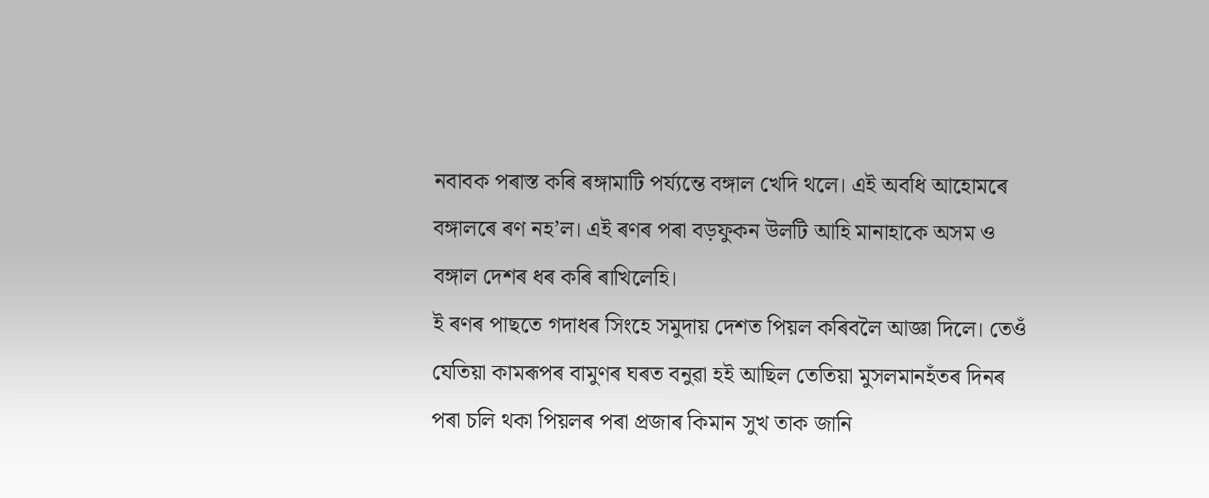নবাবক পৰাস্ত কৰি ৰঙ্গামাটি পৰ্য্যন্তে বঙ্গাল খেদি থলে। এই অবধি আহোমৰে বঙ্গালৰে ৰণ নহ’ল। এই ৰণৰ পৰা বড়ফুকন উলটি আহি মানাহাকে অসম ও বঙ্গাল দেশৰ ধৰ কৰি ৰাখিলেহি।
ই ৰণৰ পাছতে গদাধৰ সিংহে সমুদায় দেশত পিয়ল কৰিবলৈ আজ্ঞা দিলে। তেওঁ যেতিয়া কামৰূপৰ বামুণৰ ঘৰত বনুৱা হই আছিল তেতিয়া মুসলমানহঁতৰ দিনৰ পৰা চলি থকা পিয়লৰ পৰা প্ৰজাৰ কিমান সুখ তাক জানি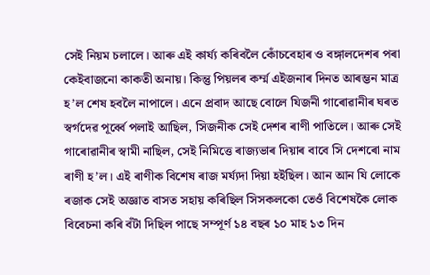সেই নিয়ম চলালে। আৰু এই কাৰ্য্য কৰিবলৈ কোঁচবেহাৰ ও বঙ্গালদেশৰ পৰা কেইবাজনো কাকতী অনায়। কিন্তু পিয়লৰ কৰ্ম্ম এইজনাৰ দিনত আৰম্ভন মাত্ৰ হ’ল শেষ হবলৈ নাপালে। এনে প্ৰবাদ আছে বোলে যিজনী গাৰোৱানীৰ ঘৰত স্বৰ্গদেৱ পূৰ্ব্বে পলাই আছিল, সিজনীক সেই দেশৰ ৰাণী পাতিলে। আৰু সেই গাৰোৱানীৰ স্বামী নাছিল, সেই নিমিত্তে ৰাজ্যভাৰ দিয়াৰ বাবে সি দেশৰো নাম ৰাণী হ’ল। এই ৰাণীক বিশেষ ৰাজ মৰ্য্যদা দিয়া হইছিল। আন আন যি লোকে ৰজাক সেই অজ্ঞাত বাসত সহায় কৰিছিল সিসকলকো তেওঁ বিশেষকৈ লোক বিবেচনা কৰি বঁটা দিছিল পাছে সম্পূৰ্ণ ১৪ বছৰ ১০ মাহ ১৩ দিন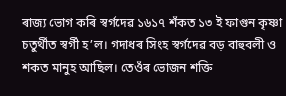ৰাজ্য ভোগ কৰি স্বৰ্গদেৱ ১৬১৭ শঁকত ১৩ ই ফাগুন কৃষ্ণা চতুৰ্থীত স্বৰ্গী হ’ল। গদাধৰ সিংহ স্বৰ্গদেৱ বড় বাহুবলী ও শকত মানুহ আছিল। তেওঁৰ ভোজন শক্তি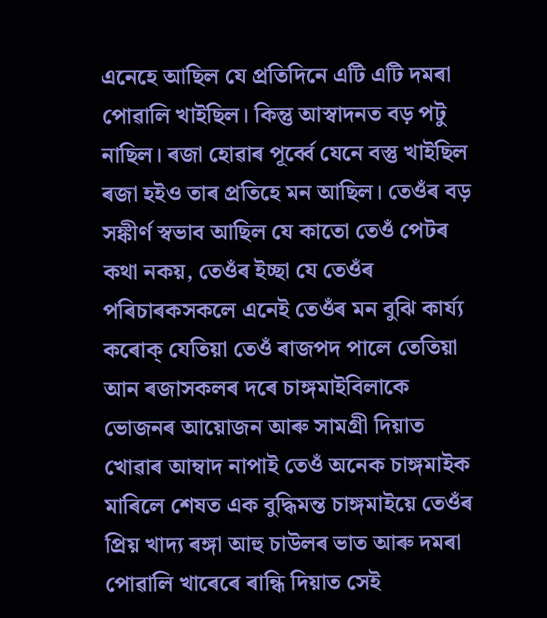এনেহে আছিল যে প্ৰতিদিনে এটি এটি দমৰা পোৱালি খাইছিল। কিন্তু আস্বাদনত বড় পটু নাছিল। ৰজা হোৱাৰ পূৰ্ব্বে যেনে বস্তু খাইছিল ৰজা হইও তাৰ প্ৰতিহে মন আছিল। তেওঁৰ বড় সঙ্কীৰ্ণ স্বভাব আছিল যে কাতো তেওঁ পেটৰ কথা নকয়, তেওঁৰ ইচ্ছা যে তেওঁৰ পৰিচাৰকসকলে এনেই তেওঁৰ মন বুঝি কাৰ্য্য কৰোক্ যেতিয়া তেওঁ ৰাজপদ পালে তেতিয়া আন ৰজাসকলৰ দৰে চাঙ্গমাইবিলাকে ভোজনৰ আয়োজন আৰু সামগ্ৰী দিয়াত খোৱাৰ আম্বাদ নাপাই তেওঁ অনেক চাঙ্গমাইক মাৰিলে শেষত এক বুদ্ধিমন্ত চাঙ্গমাইয়ে তেওঁৰ প্ৰিয় খাদ্য ৰঙ্গা আহু চাউলৰ ভাত আৰু দমৰা পোৱালি খাৰেৰে ৰান্ধি দিয়াত সেই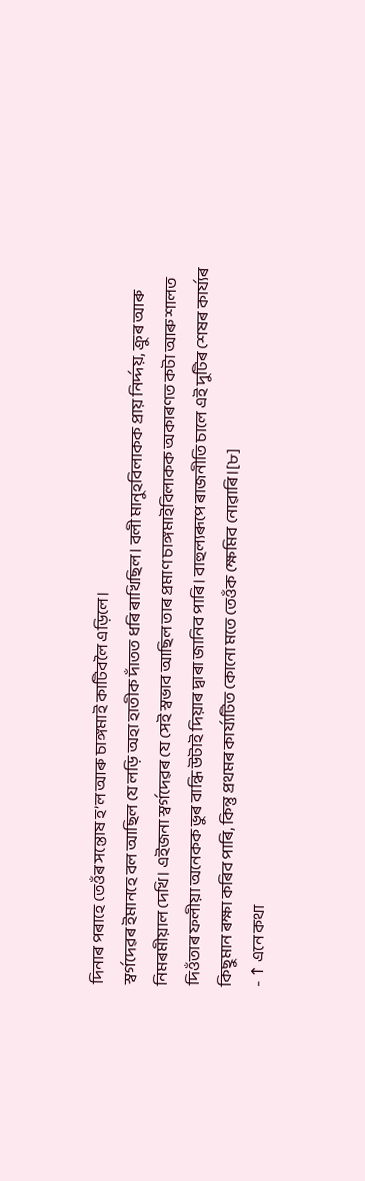দিনাৰ পৰাহে তেওঁৰ সন্তোষ হ’ল আৰু চাঙ্গমাই কাটিবলৈ এড়িলে।
স্বৰ্গদেৱৰ ইমানহে বল আছিল যে লড়ি অহা হাতীক দাঁতত ধৰি ৰাখিছিল। বলী মানুহবিলাকক প্ৰায় নিৰ্দ্দয়, ক্ৰুৰ আৰু নিমৰমীয়াল দেখি। এইজনা স্বৰ্গদেৱৰ যে সেই স্বভাব আছিল তাৰ প্ৰমাণ চাঙ্গমাইবিলাকক অকাৰণত কটা আৰু শালত দিওঁতাৰ ফলীয়া অনেকক ভুৰ বান্ধি উটাই দিয়াৰ দ্বাৰা জানিব পাৰি। বাহুল্যৰূপে ৰাজনীতি চালে এই দুটিৰ শেষৰ কাৰ্য্যৰ কিছুমান ৰক্ষা কৰিব পাৰি, কিন্তু প্ৰথমৰ কাৰ্য্যটিত কোনো মতে তেওঁক ক্ষেমিব নোৱাৰি।[৮]
- ↑ এনে কথা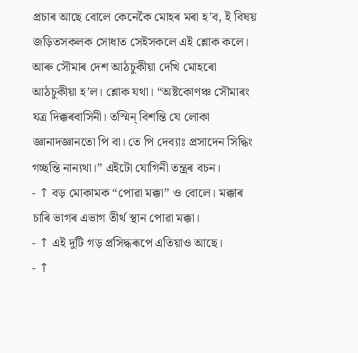প্ৰচাৰ আছে বোলে কেনেকৈ মোহৰ মৰা হ’ব, ই বিষয় জড়িতসকলক সোধাত সেইসকলে এই শ্লোক কলে। আৰু সৌমাৰ দেশ আঠচুকীয়া দেখি মোহৰো আঠচুকীয়া হ’ল। শ্লোক যথা। “অষ্টকোণঞ্চ সৌমাৰং যত্ৰ দিক্কৰবাসিনী। তস্মিন্ বিশন্তি যে লোকা জ্ঞানাদজ্ঞানতো পি বা। তে পি দেব্যাঃ প্ৰসাদেন সিদ্ধিং গচ্ছন্তি নান্যথা।” এইটো যোগিনী তন্ত্ৰৰ বচন।
- ↑ বড় মোকামক “পোৱা মক্কা” ও বোলে। মক্কাৰ চাৰি ভাগৰ এভাগ তীৰ্থ স্থান পোৱা মক্কা।
- ↑ এই দুটি গড় প্ৰসিদ্ধৰূপে এতিয়াও আছে।
- ↑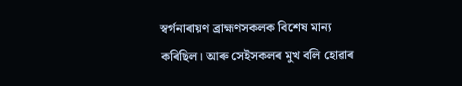স্বৰ্গনাৰায়ণ ব্ৰাহ্মণসকলক বিশেষ মান্য কৰিছিল। আৰু সেইসকলৰ মুখ বলি হোৱাৰ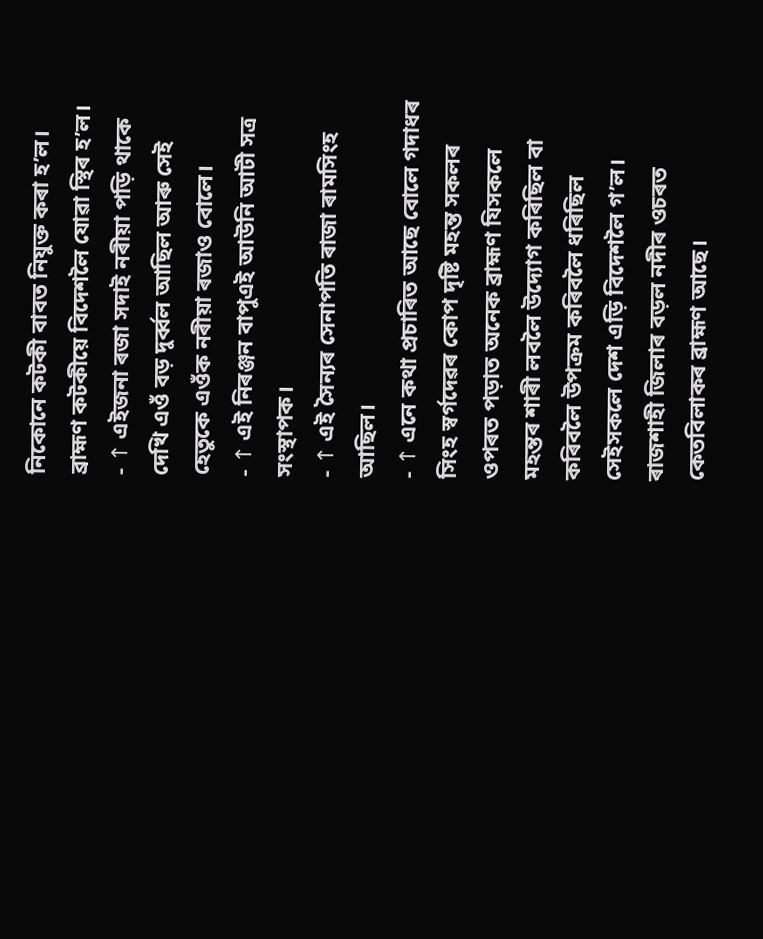নিকোনে কটকী বাবত নিযুক্ত কৰা হ’ল। ব্ৰাহ্মণ কটকীয়ে বিদেশলৈ যোৱা স্থিৰ হ’ল।
- ↑ এইজনা ৰজা সদাই নৰীয়া পড়ি থাকে দেখি এওঁ বড় দুৰ্ব্বল আছিল আৰু সেই হেতুকে এওঁক নৰীয়া ৰজাও বোলে।
- ↑ এই নিৰঞ্জন বাপুএই আউনি আটী সত্ৰ সংস্থাপক।
- ↑ এই সৈন্যৰ সেনাপতি ৰাজা ৰামসিংহ আছিল।
- ↑ এনে কথা প্ৰচাৰিত আছে বোলে গদাধৰ সিংহ স্বৰ্গদেৱৰ কোপ দৃষ্টি মহন্ত সকলৰ ওপৰত পড়াত অনেক ব্রাহ্মণ যিসকলে মহন্তৰ শাৰী লবলৈ উদ্যোগ কৰিছিল বা কৰিবলৈ উপক্ৰম কৰিবলৈ ধৰিছিল সেইসকলে দেশ এড়ি বিদেশলৈ গ’ল। ৰাজশাহী জিলাৰ বড়ল নদীৰ ওচৰত কেতবিলাকৰ ব্ৰাহ্মণ আছে।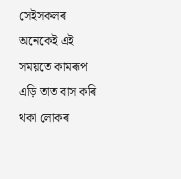সেইসকলৰ অনেকেই এই সময়তে কামৰূপ এড়ি তাত বাস কৰি থকা লোকৰ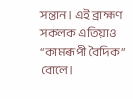সন্তান। এই ব্রাহ্মণ সকলক এতিয়াও “কামৰূপী বৈদিক” বোলে।